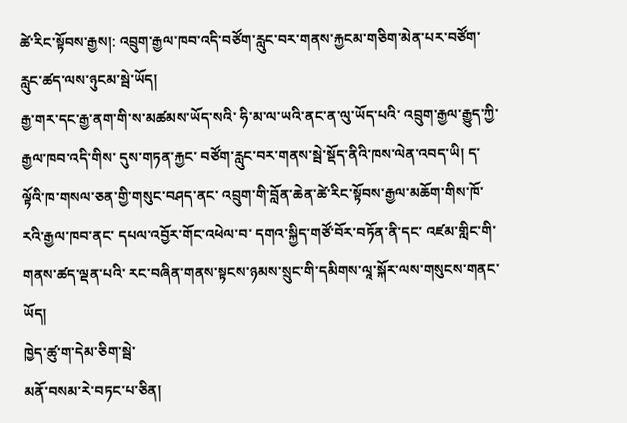ཚེ་རིང་སྟོབས་རྒྱས།: འབྲུག་རྒྱལ་ཁབ་འདི་བཙོག་རླུང་བར་གནས་རྐྱངམ་གཅིག་མེན་པར་བཙོག་རླུང་ཚད་ལས་ཉུངམ་སྦེ་ཡོད།
རྒྱ་གར་དང་རྒྱ་ནག་གི་ས་མཚམས་ཡོད་སའི་ ཧི་མ་ལ་ཡའི་ནང་ན་ལུ་ཡོད་པའི་ འབྲུག་རྒྱལ་རྒྱུད་ཀྱི་རྒྱལ་ཁབ་འདི་གིས་ དུས་གཏན་རྐྱང་ བཙོག་རླུང་བར་གནས་སྦེ་སྡོད་ནིའི་ཁས་ལེན་འབད་ཡི། ད་ལྟོའི་ཁ་གསལ་ཅན་གྱི་གསུང་བཤད་ནང་ འབྲུག་གི་བློན་ཆེན་ཚེ་རིང་སྟོབས་རྒྱལ་མཆོག་གིས་ཁོ་རའི་རྒྱལ་ཁབ་ནང་ དཔལ་འབྱོར་གོང་འཕེལ་བ་ དགའ་སྐྱིད་གཙོ་བོར་བཏོན་ནི་དང་ འཛམ་གླིང་གི་གནས་ཚད་ལྡན་པའི་ རང་བཞིན་གནས་སྟངས་ཉམས་སྲུང་གི་དམིགས་ལཱ་སྐོར་ལས་གསུངས་གནང་ཡོད།
ཁྱེད་ཚུ་ག་དེམ་ཅིག་སྦེ་
མནོ་བསམ་རེ་བཏང་པ་ཅིན།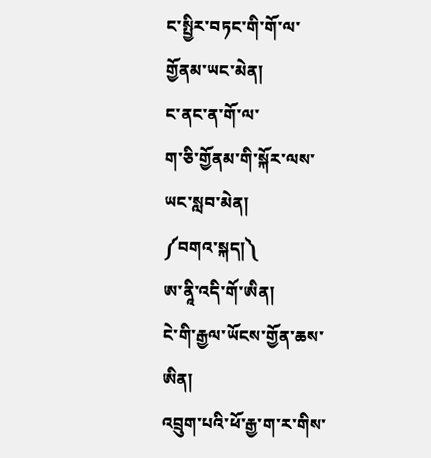ང་སྤྱིར་བཏང་གི་གོ་ལ་གྱོནམ་ཡང་མེན།
ང་ནང་ན་གོ་ལ་
ག་ཅི་གྱོནམ་གི་སྐོར་ལས་ཡང་སླབ་མེན།
༼བགའ་སྐད།༽
ཨ་ནཱི་འདི་གོ་ཨིན།
ངེ་གི་རྒྱལ་ཡོངས་གྱོན་ཆས་ཨིན།
འབྲུག་པའི་ཕོ་རྒྱ་ག་ར་གིས་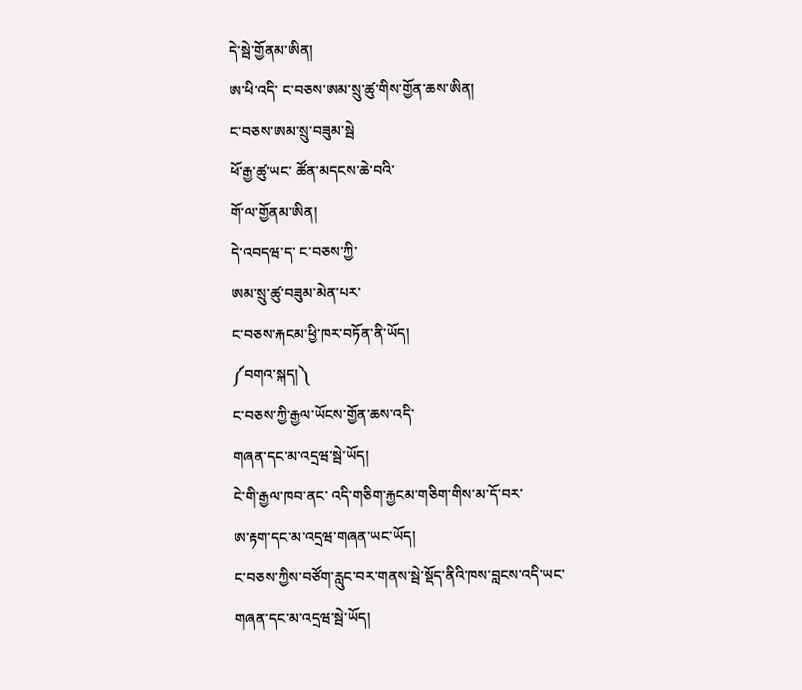དེ་སྦེ་གྱོནམ་ཨིན།
ཨ་ཕི་འདི་ ང་བཅས་ཨམ་སྲུ་ཚུ་གིས་གྱོན་ཆས་ཨིན།
ང་བཅས་ཨམ་སྲུ་བཟུམ་སྦེ
ཕོ་རྒྱ་ཚུ་ཡང་ ཚོན་མདངས་ཆེ་བའི་
གོ་ལ་གྱོནམ་ཨིན།
དེ་འབདཝ་ད་ ང་བཅས་ཀྱི་
ཨམ་སྲུ་ཚུ་བཟུམ་མེན་པར་
ང་བཅས་རྐངམ་ཕྱི་ཁར་བཏོན་ནི་ཡོད།
༼བགའ་སྐད།༽
ང་བཅས་ཀྱི་རྒྱལ་ཡོངས་གྱོན་ཆས་འདི་
གཞན་དང་མ་འདྲཝ་སྦེ་ཡོད།
ངེ་གི་རྒྱལ་ཁབ་ནང་ འདི་གཅིག་རྐྱངམ་གཅིག་གིས་མ་དོ་བར་
ཨ་རྟག་དང་མ་འདྲཝ་གཞན་ཡང་ཡོད།
ང་བཅས་ཀྱིས་བཙོག་རླུང་བར་གནས་སྦེ་སྡོད་ནིའི་ཁས་བླངས་འདི་ཡང་
གཞན་དང་མ་འདྲཝ་སྦེ་ཡོད།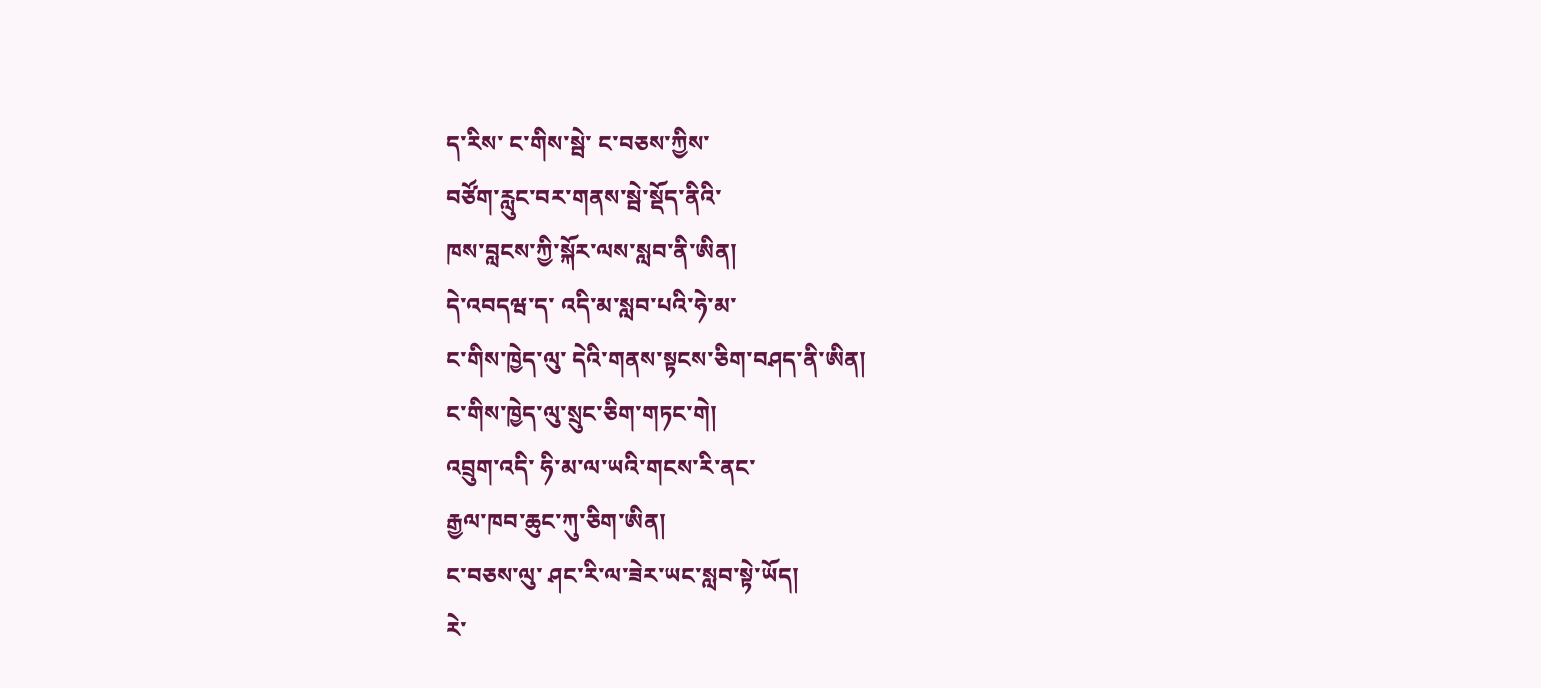ད་རིས་ ང་གིས་སྦེ་ ང་བཅས་ཀྱིས་
བཙོག་རླུང་བར་གནས་སྦེ་སྡོད་ནིའི་
ཁས་བླངས་ཀྱི་སྐོར་ལས་སླབ་ནི་ཨིན།
དེ་འབདཝ་ད་ འདི་མ་སླབ་པའི་ཧེ་མ་
ང་གིས་ཁྱེད་ལུ་ དེའི་གནས་སྟངས་ཅིག་བཤད་ནི་ཨིན།
ང་གིས་ཁྱེད་ལུ་སྲུང་ཅིག་གཏང་གེ།
འབྲུག་འདི་ ཧི་མ་ལ་ཡའི་གངས་རི་ནང་
རྒྱལ་ཁབ་ཆུང་ཀུ་ཅིག་ཨིན།
ང་བཅས་ལུ་ ཤང་རི་ལ་ཟེར་ཡང་སླབ་སྟེ་ཡོད།
རེ་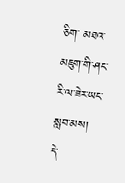ཅིག་ མཐའ་མཇུག་གི་ཤང་རི་ལ་ཟེར་ཡང་སླབ་མས།
དེ་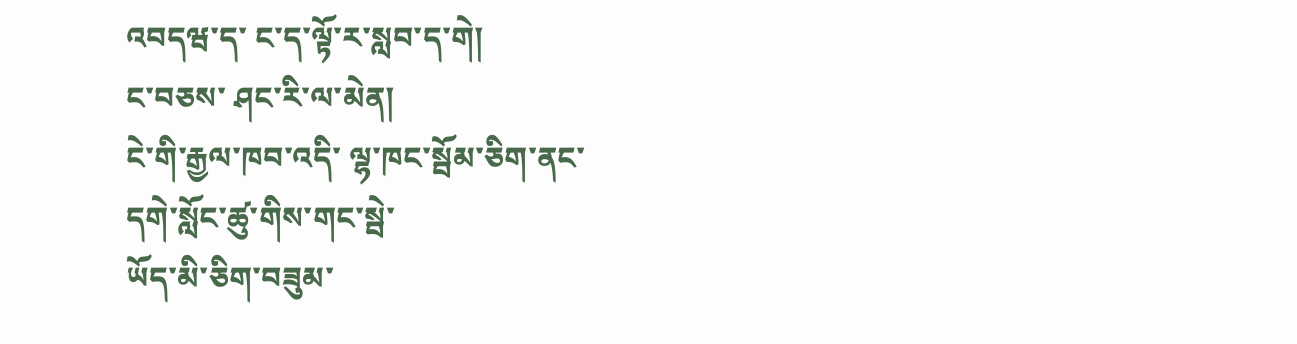འབདཝ་ད་ ང་ད་ལྟོ་ར་སླབ་ད་གེ།
ང་བཅས་ ཤང་རི་ལ་མེན།
ངེ་གི་རྒྱལ་ཁབ་འདི་ ལྷ་ཁང་སྦོམ་ཅིག་ནང་
དགེ་སློང་ཚུ་གིས་གང་སྦེ་
ཡོད་མི་ཅིག་བཟུམ་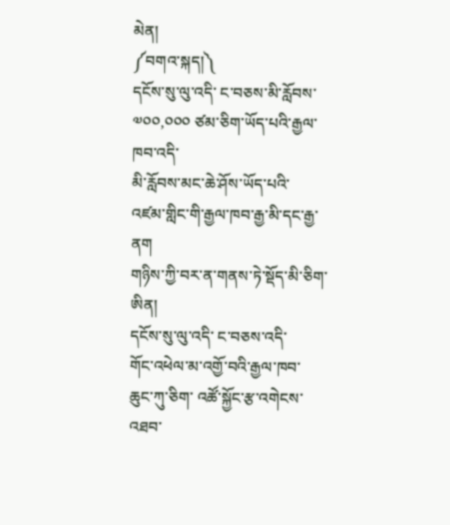མེན།
༼བགའ་སྐད།༽
དངོས་སུ་ལུ་འདི་ ང་བཅས་མི་རློབས་
༧༠༠,༠༠༠ ཙམ་ཅིག་ཡོད་པའི་རྒྱལ་ཁབ་འདི་
མི་རློབས་མང་ཆེ་ཤོས་ཡོད་པའི་
འཛམ་གླིང་གི་རྒྱལ་ཁབ་རྒྱ་མི་དང་རྒྱ་ནག
གཉིས་ཀྱི་བར་ན་གནས་ཏེ་སྡོད་མི་ཅིག་ཨིན།
དངོས་སུ་ལུ་འདི་ ང་བཅས་འདི་
གོང་འཕེལ་མ་འགྱོ་བའི་རྒྱལ་ཁབ་
ཆུང་ཀུ་ཅིག་ འཚོ་སྐྱོང་རྩ་འགེངས་འཐབ་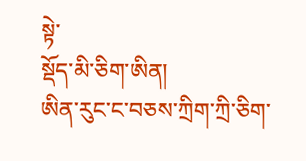སྟེ་
སྡོད་མི་ཅིག་ཨིན།
ཨིན་རུང་ང་བཅས་ཀྲིག་ཀྲི་ཅིག་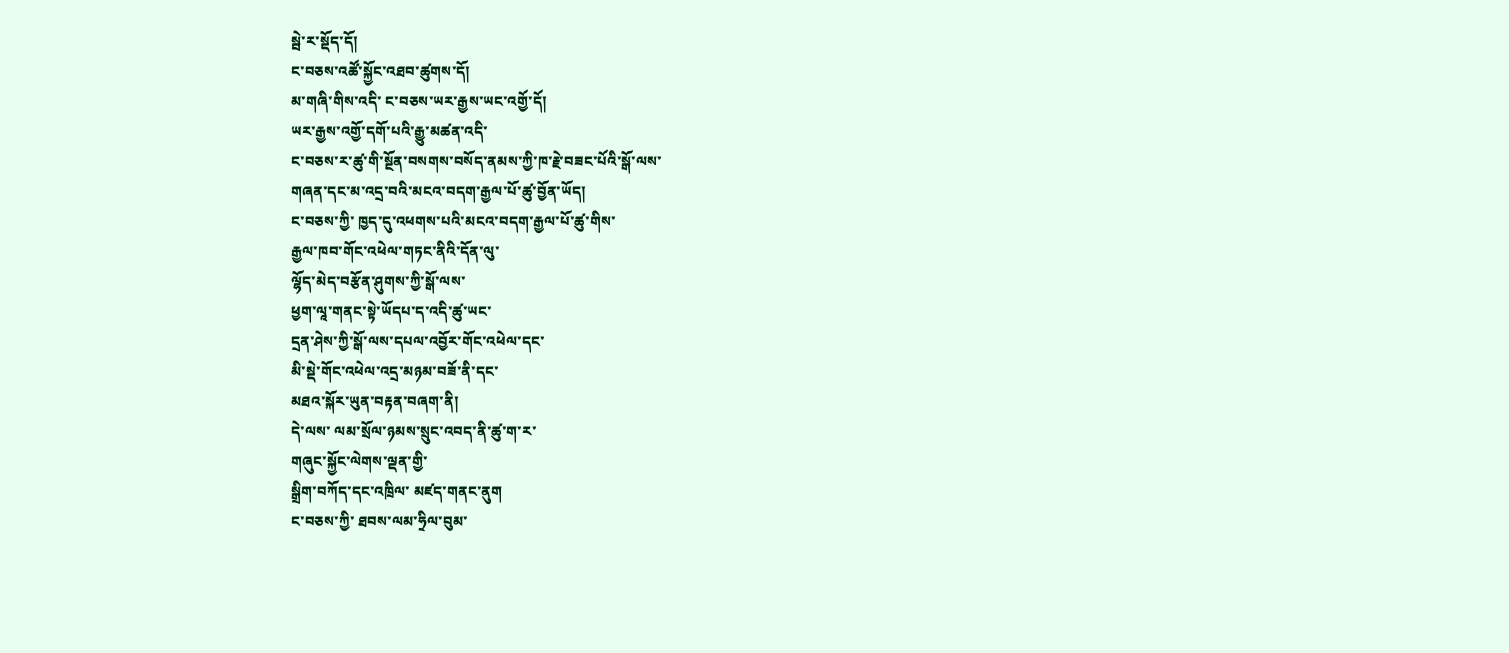སྦེ་ར་སྡོད་དོ།
ང་བཅས་འཚོ་སྐྱོང་འཐབ་ཚུགས་དོ།
མ་གཞི་གིས་འདི་ ང་བཅས་ཡར་རྒྱས་ཡང་འགྱོ་དོ།
ཡར་རྒྱས་འགྱོ་དགོ་པའི་རྒྱུ་མཚན་འདི་
ང་བཅས་ར་ཚུ་གི་སྔོན་བསགས་བསོད་ནམས་ཀྱི་ཁ་རྗེ་བཟང་པོའི་སྒོ་ལས་
གཞན་དང་མ་འདྲ་བའི་མངའ་བདག་རྒྱལ་པོ་ཚུ་བྱོན་ཡོད།
ང་བཅས་ཀྱི་ ཁྱད་དུ་འཕགས་པའི་མངའ་བདག་རྒྱལ་པོ་ཚུ་གིས་
རྒྱལ་ཁབ་གོང་འཕེལ་གཏང་ནིའི་དོན་ལུ་
ལྷོད་མེད་བརྩོན་ཤུགས་ཀྱི་སྒོ་ལས་
ཕྱག་ལཱ་གནང་སྟེ་ཡོདཔ་ད་འདི་ཚུ་ཡང་
དྲན་ཤེས་ཀྱི་སྒོ་ལས་དཔལ་འབྱོར་གོང་འཕེལ་དང་
མི་སྡེ་གོང་འཕེལ་འདྲ་མཉམ་བཟོ་ནི་དང་
མཐའ་སྐོར་ཡུན་བརྟན་བཞག་ནི།
དེ་ལས་ ལམ་སྲོལ་ཉམས་སྲུང་འབད་ནི་ཚུ་ག་ར་
གཞུང་སྐྱོང་ལེགས་ལྡན་གྱི་
སྒྲིག་བཀོད་དང་འཁྲིལ་ མཛད་གནང་ནུག
ང་བཅས་ཀྱི་ ཐབས་ལམ་ཧྲིལ་བུམ་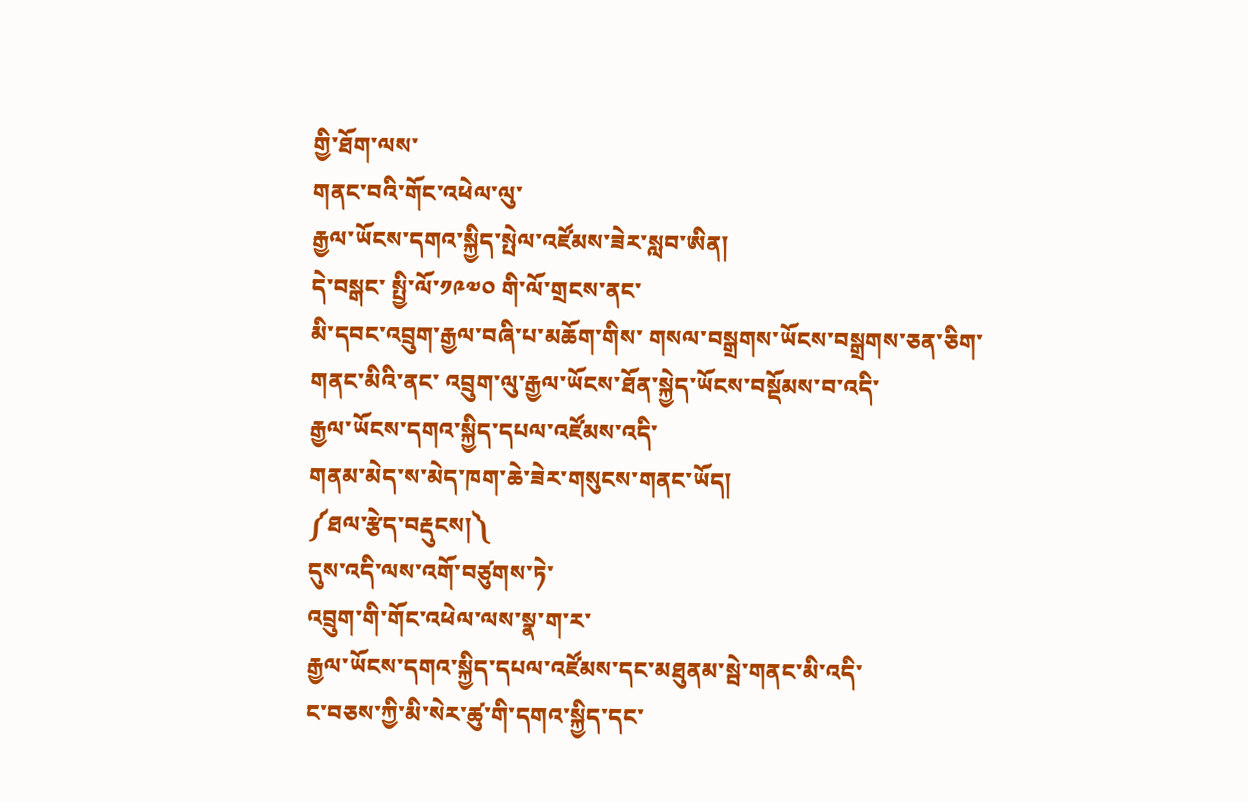གྱི་ཐོག་ལས་
གནང་བའི་གོང་འཕེལ་ལུ་
རྒྱལ་ཡོངས་དགའ་སྐྱིད་སྤེལ་འཛོམས་ཟེར་སླབ་ཨིན།
དེ་བསྒང་ སྤྱི་ལོ་༡༩༧༠ གི་ལོ་གྲངས་ནང་
མི་དབང་འབྲུག་རྒྱལ་བཞི་པ་མཆོག་གིས་ གསལ་བསྒྲགས་ཡོངས་བསྒྲགས་ཅན་ཅིག་
གནང་མིའི་ནང་ འབྲུག་ལུ་རྒྱལ་ཡོངས་ཐོན་སྐྱེད་ཡོངས་བསྡོམས་བ་འདི་
རྒྱལ་ཡོངས་དགའ་སྐྱིད་དཔལ་འཛོམས་འདི་
གནམ་མེད་ས་མེད་ཁག་ཆེ་ཟེར་གསུངས་གནང་ཡོད།
༼ཐལ་རྩེད་བརྡུངས།༽
དུས་འདི་ལས་འགོ་བཙུགས་ཏེ་
འབྲུག་གི་གོང་འཕེལ་ལས་སྣ་ག་ར་
རྒྱལ་ཡོངས་དགའ་སྐྱིད་དཔལ་འཛོམས་དང་མཐུནམ་སྦེ་གནང་མི་འདི་
ང་བཅས་ཀྱི་མི་སེར་ཚུ་གི་དགའ་སྐྱིད་དང་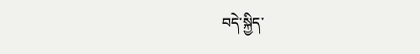བདེ་སྐྱིད་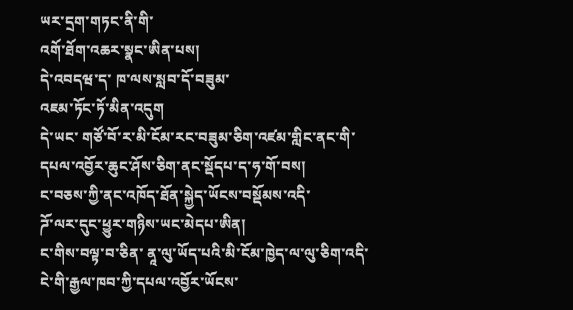ཡར་དྲག་གཏང་ནི་གི་
འགོ་ཐོག་འཆར་སྣང་ཨིན་པས།
དེ་འབདཝ་ད་ ཁ་ལས་སླབ་དོ་བཟུམ་
འཇམ་ཏོང་ཏོ་མིན་འདུག
དེ་ཡང་ གཙོ་བོ་ར་མི་ངོམ་རང་བཟུམ་ཅིག་འཛམ་གླིང་ནང་གི་
དཔལ་འབྱོར་ཆུང་ཤོས་ཅིག་ནང་སྡོདཔ་ད་ཧ་གོ་བས།
ང་བཅས་ཀྱི་ནང་འཁོད་ཐོན་སྐྱེད་ཡོངས་བསྡོམས་འདི་
ཌོ་ལར་དུང་ཕྱུར་གཉིས་ཡང་མེདཔ་ཨིན།
ང་གིས་བལྟ་བ་ཅིན་ ནཱ་ལུ་ཡོད་པའི་མི་ངོམ་ཁྱེད་ལ་ལུ་ཅིག་འདི་
ངེ་གི་རྒྱལ་ཁབ་ཀྱི་དཔལ་འབྱོར་ཡོངས་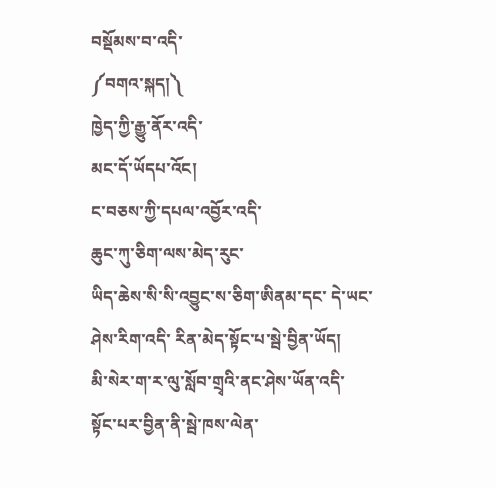བསྡོམས་བ་འདི་
༼བགའ་སྐད།༽
ཁྱེད་ཀྱི་རྒྱུ་ནོར་འདི་
མང་དོ་ཡོདཔ་འོང།
ང་བཅས་ཀྱི་དཔལ་འབྱོར་འདི་
ཆུང་ཀུ་ཅིག་ལས་མེད་རུང་
ཡིད་ཆེས་སི་སི་འབྱུང་ས་ཅིག་ཨིནམ་དང་ དེ་ཡང་
ཤེས་རིག་འདི་ རིན་མེད་སྟོང་པ་སྦེ་བྱིན་ཡོད།
མི་སེར་ག་ར་ལུ་སློབ་གྲྭའི་ནང་ཤེས་ཡོན་འདི་
སྟོང་པར་བྱིན་ནི་སྦེ་ཁས་ལེན་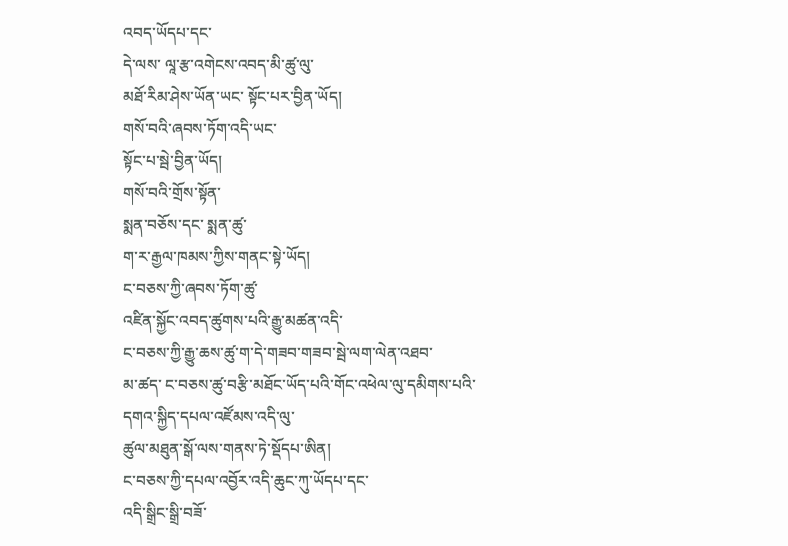འབད་ཡོདཔ་དང་
དེ་ལས་ ལཱ་རྩ་འགེངས་འབད་མི་ཚུ་ལུ་
མཐོ་རིམ་ཤེས་ཡོན་ཡང་ སྟོང་པར་བྱིན་ཡོད།
གསོ་བའི་ཞབས་ཏོག་འདི་ཡང་
སྟོང་པ་སྦེ་བྱིན་ཡོད།
གསོ་བའི་གྲོས་སྟོན་
སྨན་བཅོས་དང་ སྨན་ཚུ་
ག་ར་རྒྱལ་ཁམས་ཀྱིས་གནང་སྟེ་ཡོད།
ང་བཅས་ཀྱི་ཞབས་ཏོག་ཚུ་
འཛིན་སྐྱོང་འབད་ཚུགས་པའི་རྒྱུ་མཚན་འདི་
ང་བཅས་ཀྱི་རྒྱུ་ཆས་ཚུ་ག་དེ་གཟབ་གཟབ་སྦེ་ལག་ལེན་འཐབ་
མ་ཚད་ ང་བཅས་ཚུ་བརྩི་མཐོང་ཡོད་པའི་གོང་འཕེལ་ལུ་དམིགས་པའི་
དགའ་སྐྱིད་དཔལ་འཛོམས་འདི་ལུ་
ཚུལ་མཐུན་སྒོ་ལས་གནས་ཏེ་སྡོདཔ་ཨིན།
ང་བཅས་ཀྱི་དཔལ་འབྱོར་འདི་ཆུང་ཀུ་ཡོདཔ་དང་
འདི་སྒྲིང་སྒྲི་བཟོ་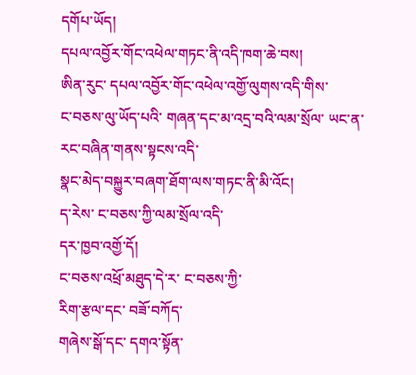དགོཔ་ཡོད།
དཔལ་འབྱོར་གོང་འཕེལ་གཏང་ནི་འདི་ཁག་ཆེ་བས།
ཨིན་རུང་ དཔལ་འབྱོར་གོང་འཕེལ་འགྱོ་ལུགས་འདི་གིས་
ང་བཅས་ལུ་ཡོད་པའི་ གཞན་དང་མ་འདྲ་བའི་ལམ་སྲོལ་ ཡང་ན་
རང་བཞིན་གནས་སྟངས་འདི་
སྣང་མེད་བསྐྱུར་བཞག་ཐོག་ལས་གཏང་ནི་མི་འོང།
ད་རེས་ ང་བཅས་ཀྱི་ལམ་སྲོལ་འདི་
དར་ཁྱབ་འགྱོ་དོ།
ང་བཅས་འཕྲོ་མཐུད་དེ་ར་ ང་བཅས་ཀྱི་
རིག་རྩལ་དང་ བཟོ་བཀོད་
གཞེས་སྒོ་དང་ དགའ་སྟོན་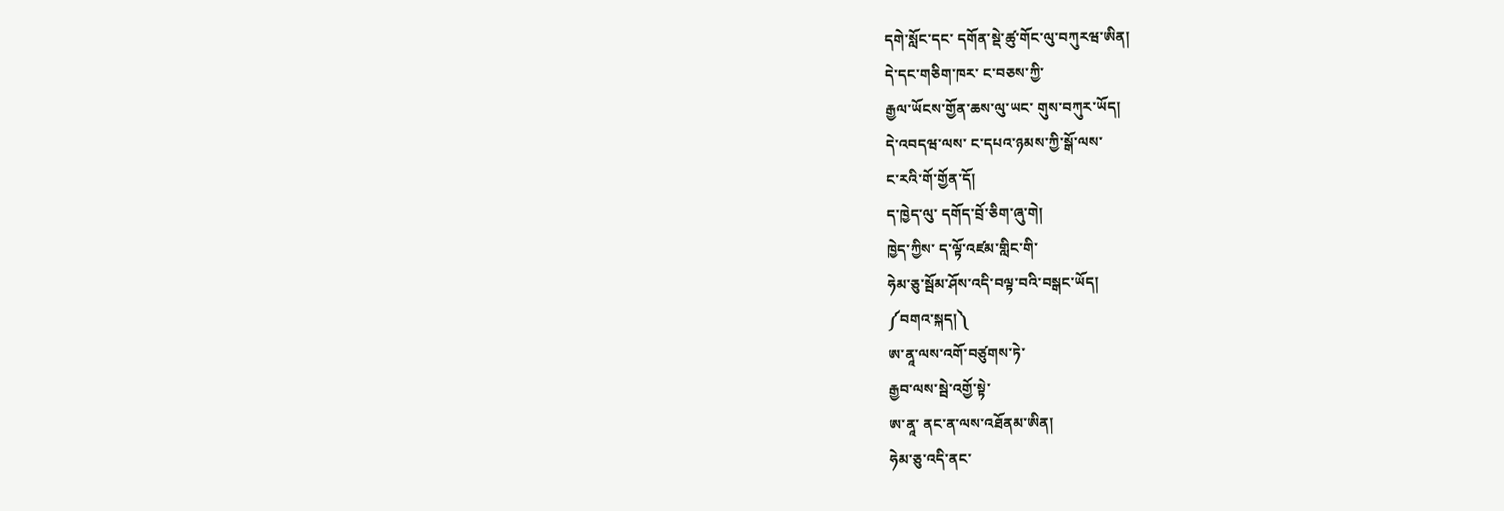དགེ་སློང་དང་ དགོན་སྡེ་ཚུ་གོང་ལུ་བཀུརཝ་ཨིན།
དེ་དང་གཅིག་ཁར་ ང་བཅས་ཀྱི་
རྒྱལ་ཡོངས་གྱོན་ཆས་ལུ་ཡང་ གུས་བཀུར་ཡོད།
དེ་འབདཝ་ལས་ ང་དཔའ་ཉམས་ཀྱི་སྒོ་ལས་
ང་རའི་གོ་གྱོན་དོ།
ད་ཁྱེད་ལུ་ དགོད་བྲོ་ཅིག་ཞུ་གེ།
ཁྱེད་ཀྱིས་ ད་ལྟོ་འཛམ་གླིང་གི་
ཧེམ་ཅུ་སྦོམ་ཤོས་འདི་བལྟ་བའི་བསྒང་ཡོད།
༼བགའ་སྐད།༽
ཨ་ནཱ་ལས་འགོ་བཙུགས་ཏེ་
རྒྱབ་ལས་སྦེ་འགྱོ་སྟེ་
ཨ་ནཱ་ ནང་ན་ལས་འཐོནམ་ཨིན།
ཧེམ་ཅུ་འདི་ནང་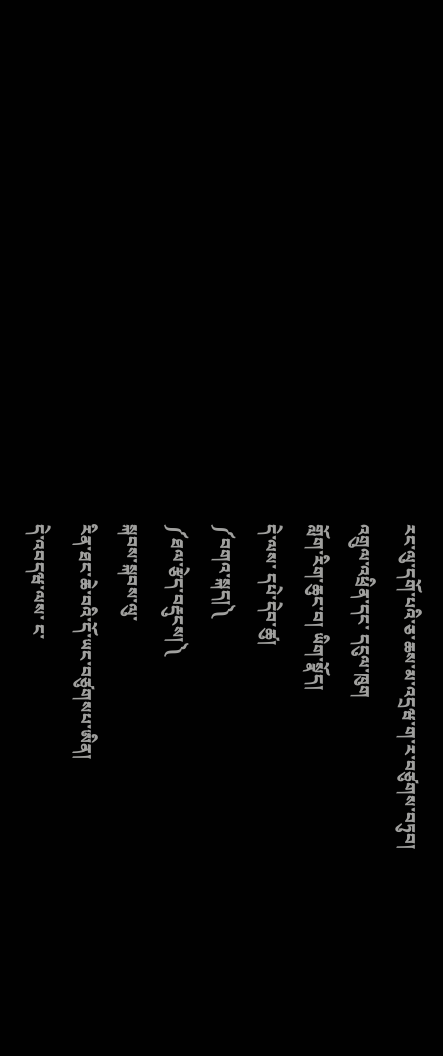རང་ལུ་དགོ་པའི་ཅ་ཆས་མ་འདྲཝ་ག་ར་བཙུགས་བཏུབ།
འགྲུལ་འཕྲིན་དང་ དངུལ་ཁུག
གློག་རིག་ཆུང་བ། ཡིག་སྣོད།
དེ་ལས་ དཔེ་དེབ་ཚུ།
༼བགའ་སྐད།༽
༼ཐལ་རྩེད་བརྡུངས།༽
སྐབས་སྐབས་ལུ་
རིན་ཐང་ཆེ་བའི་དོ་ཡང་བཙུགསཔ་ཨིན།
དེ་འབདཝ་ལས་ ང་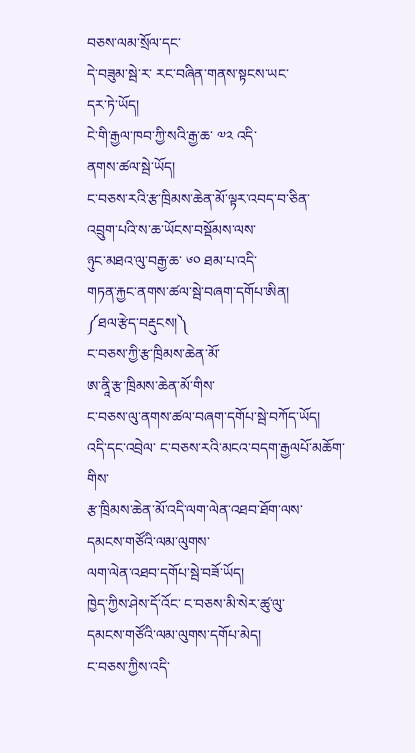བཅས་ལམ་སྲོལ་དང་
དེ་བཟུམ་སྦེ་ར་ རང་བཞིན་གནས་སྟངས་ཡང་
དར་ཏེ་ཡོད།
ངེ་གི་རྒྱལ་ཁབ་ཀྱི་སའི་རྒྱ་ཆ་ ༧༢ འདི་
ནགས་ཚལ་སྦེ་ཡོད།
ང་བཅས་རའི་རྩ་ཁྲིམས་ཆེན་མོ་ལྟར་འབད་བ་ཅིན་
འབྲུག་པའི་ས་ཆ་ཡོངས་བསྡོམས་ལས་
ཉུང་མཐའ་ལུ་བརྒྱ་ཆ་ ༦༠ ཐམ་པ་འདི་
གཏན་རྐྱང་ནགས་ཚལ་སྦེ་བཞག་དགོཔ་ཨིན།
༼ཐལ་རྩེད་བརྡུངས།༽
ང་བཅས་ཀྱི་རྩ་ཁྲིམས་ཆེན་མོ་
ཨ་ནཱི་རྩ་ཁྲིམས་ཆེན་མོ་གིས་
ང་བཅས་ལུ་ནགས་ཚལ་བཞག་དགོཔ་སྦེ་བཀོད་ཡོད།
འདི་དང་འབྲེལ་ ང་བཅས་རའི་མངའ་བདག་རྒྱལཔོ་མཆོག་གིས་
རྩ་ཁྲིམས་ཆེན་མོ་འདི་ལག་ལེན་འཐབ་ཐོག་ལས་
དམངས་གཙོའི་ལམ་ལུགས་
ལག་ལེན་འཐབ་དགོཔ་སྦེ་བཟོ་ཡོད།
ཁྱེད་ཀྱིས་ཤེས་དོ་འོང་ ང་བཅས་མི་སེར་ཚུ་ལུ་
དམངས་གཙོའི་ལམ་ལུགས་དགོཔ་མེད།
ང་བཅས་ཀྱིས་འདི་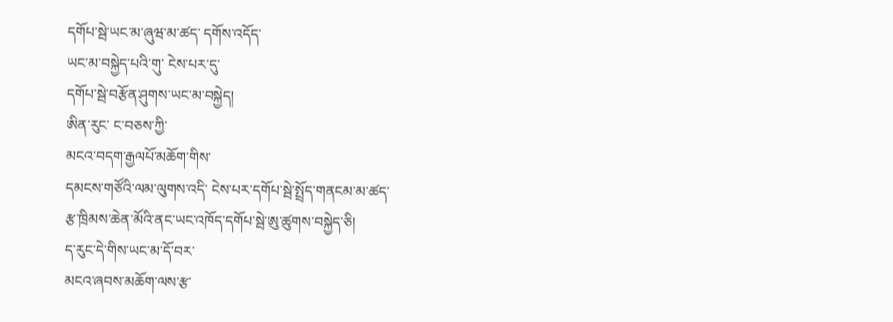དགོཔ་སྦེ་ཡང་མ་ཞུཝ་མ་ཚད་ དགོས་འདོད་
ཡང་མ་བསྐྱེད་པའི་གུ་ ངེས་པར་དུ་
དགོཔ་སྦེ་བརྩོན་ཤུགས་ཡང་མ་བསྐྱེད།
ཨིན་རུང་ ང་བཅས་ཀྱི་
མངའ་བདག་རྒྱལཔོ་མཆོག་གིས་
དམངས་གཙོའི་ལམ་ལུགས་འདི་ ངེས་པར་དགོཔ་སྦེ་སྤྲོད་གནངམ་མ་ཚད་
རྩ་ཁྲིམས་ཆེན་མོའི་ནང་ཡང་འཁོད་དགོཔ་སྦེ་ཨུ་ཚུགས་བསྐྱེད་ཅི།
ད་རུང་དེ་གིས་ཡང་མ་དོ་བར་
མངའ་ཞབས་མཆོག་ལས་རྩ་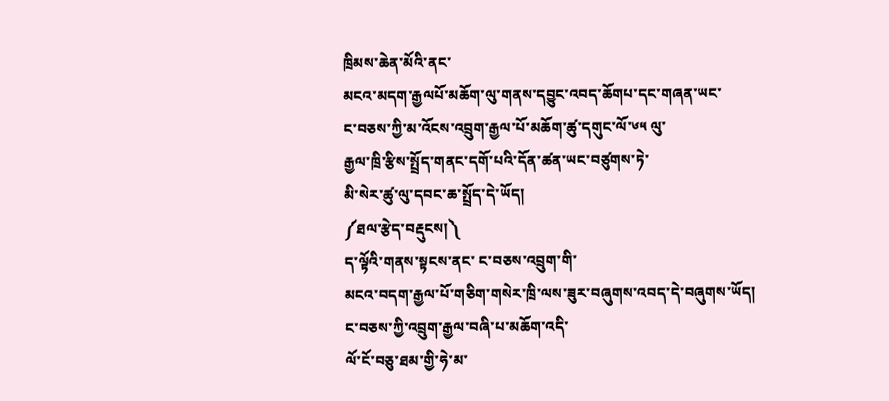ཁྲིམས་ཆེན་མོའི་ནང་
མངའ་མདག་རྒྱལཔོ་མཆོག་ལུ་གནས་དབྱུང་འབད་ཆོགཔ་དང་གཞན་ཡང་
ང་བཅས་ཀྱི་མ་འོངས་འབྲུག་རྒྱལ་པོ་མཆོག་ཚུ་དགུང་ལོ་༦༥ ལུ་
རྒྱལ་ཁྲི་རྩིས་སྤྲོད་གནང་དགོ་པའི་དོན་ཚན་ཡང་བཙུགས་ཏེ་
མི་སེར་ཚུ་ལུ་དབང་ཆ་སྤྲོད་དེ་ཡོད།
༼ཐལ་རྩེད་བརྡུངས།༽
ད་ལྟོའི་གནས་སྟངས་ནང་ ང་བཅས་འབྲུག་གི་
མངའ་བདག་རྒྱལ་པོ་གཅིག་གསེར་ཁྲི་ལས་ཟུར་བཞུགས་འབད་དེ་བཞུགས་ཡོད།
ང་བཅས་ཀྱི་འབྲུག་རྒྱལ་བཞི་པ་མཆོག་འདི་
ལོ་ངོ་བཅུ་ཐམ་གྱི་ཧེ་མ་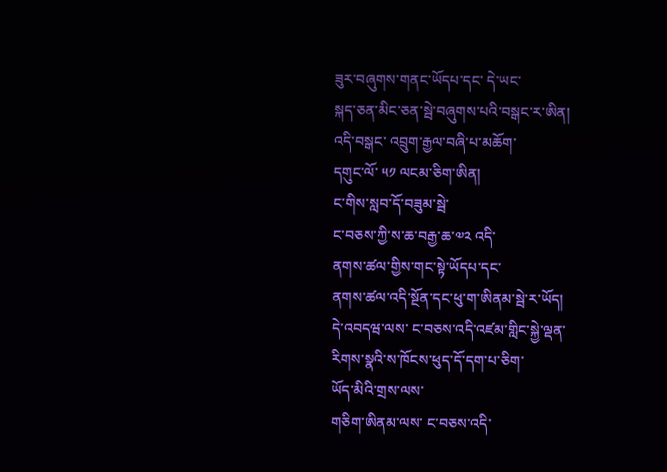ཟུར་བཞུགས་གནང་ཡོདཔ་དང་ དེ་ཡང་
སྐད་ཅན་མིང་ཅན་སྦེ་བཞུགས་པའི་བསྒང་ར་ཨིན།
འདི་བསྒང་ འབྲུག་རྒྱལ་བཞི་པ་མཆོག་
དགུང་ལོ་ ༥༡ ལངམ་ཅིག་ཨིན།
ང་གིས་སླབ་དོ་བཟུམ་སྦེ་
ང་བཅས་ཀྱི་ས་ཆ་བརྒྱ་ཆ་༧༢ འདི་
ནགས་ཚལ་གྱིས་གང་སྟེ་ཡོདཔ་དང་
ནགས་ཚལ་འདི་སྔོན་དང་ཕུ་ག་ཨིནམ་སྦེ་ར་ཡོད།
དེ་འབདཝ་ལས་ ང་བཅས་འདི་འཛམ་གླིང་སྐྱེ་ལྡན་
རིགས་སྣའི་ས་ཁོངས་ཕུད་དོ་དག་པ་ཅིག་
ཡོད་མིའི་གྲས་ལས་
གཅིག་ཨིནམ་ལས་ ང་བཅས་འདི་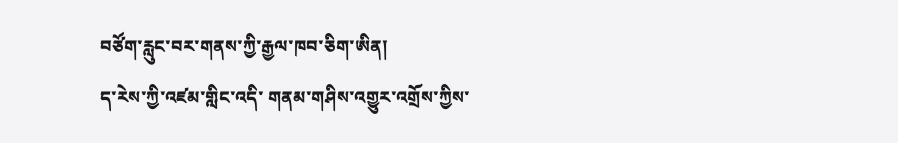བཙོག་རླུང་བར་གནས་ཀྱི་རྒྱལ་ཁབ་ཅིག་ཨིན།
ད་རེས་ཀྱི་འཛམ་གླིང་འདི་ གནམ་གཤིས་འགྱུར་འགྲོས་ཀྱིས་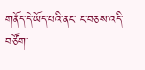གནོད་དེ་ཡོད་པའི་ནང་ ང་བཅས་འདི་
བཙོག་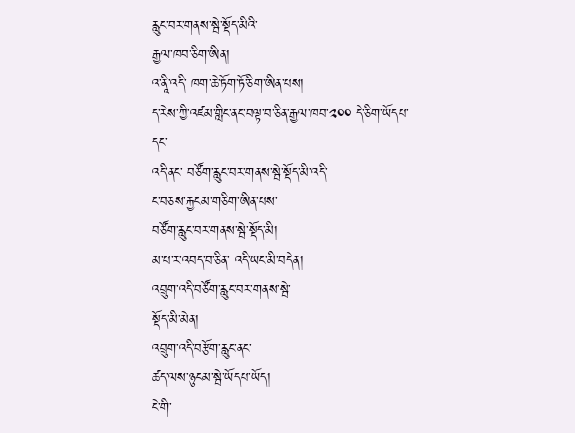རླུང་བར་གནས་སྦེ་སྡོད་མིའི་
རྒྱལ་ཁབ་ཅིག་ཨིན།
འ་ནཱི་འདི་ ཁག་ཆེ་ཏོག་ཏོ་ཅིག་ཨིན་པས།
ད་རེས་ཀྱི་འཛམ་གླིང་ནང་བལྟ་བ་ཅིན་རྒྱལ་ཁབ་༢༠༠ དེ་ཅིག་ཡོདཔ་དང་
འདི་ནང་ བཙོག་རླུང་བར་གནས་སྦེ་སྡོད་མི་འདི་
ང་བཅས་རྐྱངམ་གཅིག་ཨིན་པས་
བཙོག་རླུང་བར་གནས་སྦེ་སྡོད་མི།
མ་པ་ར་འབད་བ་ཅིན་ འདི་ཡང་མི་བདེན།
འབྲུག་འདི་བཙོག་རླུང་བར་གནས་སྦེ་
སྡོད་མི་མེན།
འབྲུག་འདི་བརྩོག་རླུང་ནང་
ཚད་ལས་ཉུངམ་སྦེ་ཡོདཔ་ཡོད།
ངེ་གི་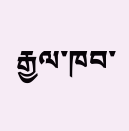རྒྱལ་ཁབ་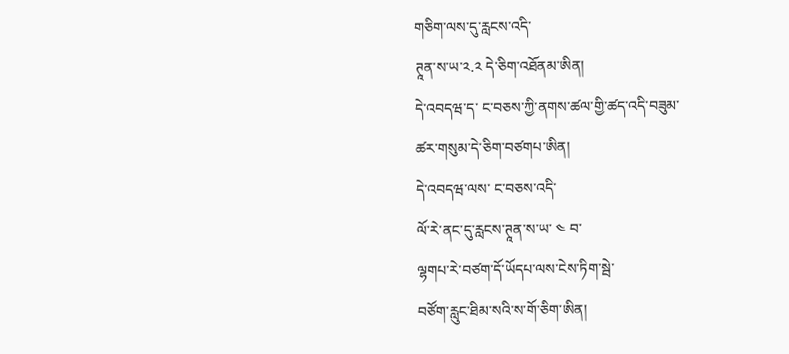གཅིག་ལས་དུ་རླངས་འདི་
ཊཱན་ས་ཡ་༢.༢ དེ་ཅིག་འཐོནམ་ཨིན།
དེ་འབདཝ་ད་ ང་བཅས་ཀྱི་ནགས་ཚལ་གྱི་ཚད་འདི་བཟུམ་
ཚར་གསུམ་དེ་ཅིག་བཙགཔ་ཨིན།
དེ་འབདཝ་ལས་ ང་བཅས་འདི་
ལོ་རེ་ནང་དུ་རླངས་ཊཱན་ས་ཡ་ ༤ བ་
ལྷགཔ་རེ་བཙག་དོ་ཡོདཔ་ལས་ངེས་ཏིག་སྦེ་
བཙོག་རླུང་ཐིམ་སའི་ས་གོ་ཅིག་ཨིན།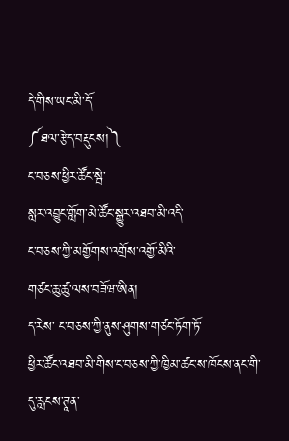དེ་གིས་ཡང་མི་དོ་
༼ཐལ་རྩེད་བརྡུངས།༽
ང་བཅས་ཕྱིར་ཚོང་སྦེ་
སླར་འབྱུང་གློག་མེ་ཚོང་སྒྱུར་འཐབ་མི་འདི་
ང་བཅས་ཀྱི་མགྱོགས་འགྲོས་འགྱོ་མིའི་
གཙང་ཆུ་ཚུ་ལས་བཟོཝ་ཨིན།
ད་རེས་ ང་བཅས་ཀྱི་ནུས་ཤུགས་གཙང་ཏོག་ཏོ་
ཕྱིར་ཚོང་འཐབ་མི་གིས་ང་བཅས་ཀྱི་ཁྱིམ་ཚང་ས་ཁོངས་ནང་གི་
དུ་རླངས་ཊཱན་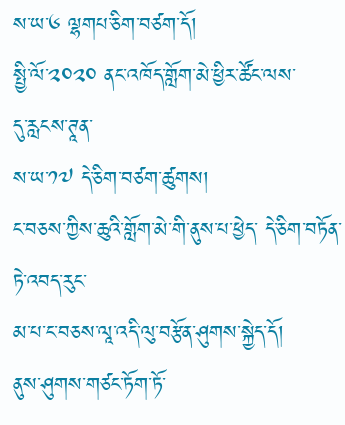ས་ཡ་༦ ལྷགཔ་ཅིག་བཙག་དོ།
སྤྱི་ལོ་༢༠༢༠ ནང་འཁོད་གློག་མེ་ཕྱིར་ཚོང་ལས་
དུ་རླངས་ཊཱན་
ས་ཡ་༡༧ དེ་ཅིག་བཙག་ཚུགས།
ང་བཅས་ཀྱིས་ཆུའི་གློག་མེ་གི་ནུས་པ་ཕྱེད་ དེ་ཅིག་བཏོན་ཏེ་འབད་རུང་
མ་པ་ང་བཅས་ལཱ་འདི་ལུ་བརྩོན་ཤུགས་སྐྱེད་དོ།
ནུས་ཤུགས་གཙང་ཏོག་ཏོ་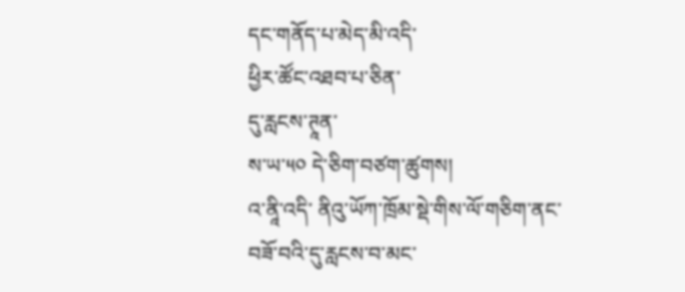དང་གནོད་པ་མེད་མི་འདི་
ཕྱིར་ཚོང་འཐབ་པ་ཅིན་
དུ་རླངས་ཊཱན་
ས་ཡ་༥༠ དེ་ཅིག་བཙག་ཚུགས།
འ་ནཱི་འདི་ ནིའུ་ཡོཀ་ཁྲོམ་སྡེ་གིས་ལོ་གཅིག་ནང་
བཟོ་བའི་དུ་རླངས་བ་མང་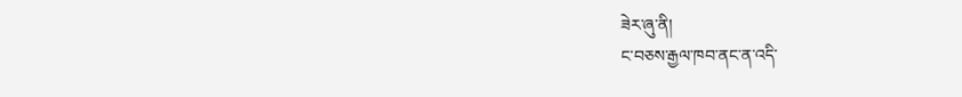ཟེར་ཞུ་ནི།
ང་བཅས་རྒྱལ་ཁབ་ནང་ན་འདི་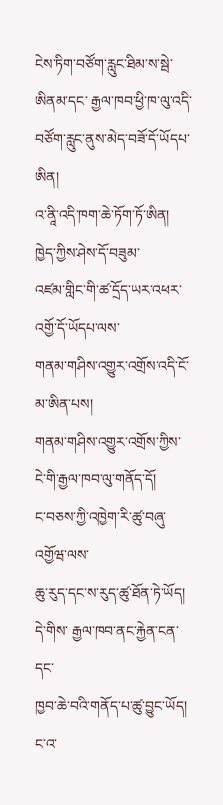ངེས་ཏིག་བཙོག་རླུང་ཐིམ་ས་སྦེ་ཨིནམ་དང་ རྒྱལ་ཁབ་ཕྱི་ཁ་ལུ་འདི་
བཙོག་རླུང་ནུས་མེད་བཟོ་དོ་ཡོདཔ་ཨིན།
འ་ནཱི་འདི་ཁག་ཆེ་ཏོག་ཏོ་ཨིན།
ཁྱེད་ཀྱིས་ཤེས་དོ་བཟུམ་
འཛམ་གླིང་གི་ཚ་དྲོད་ཡར་འཕར་འགྱོ་དོ་ཡོདཔ་ལས་
གནམ་གཤིས་འགྱུར་འགྲོས་འདི་ངོ་མ་ཨིན་པས།
གནམ་གཤིས་འགྱུར་འགྲོས་ཀྱིས་
ངེ་གི་རྒྱལ་ཁབ་ལུ་གནོད་དོ།
ང་བཅས་ཀྱི་འཁྱེག་རི་ཚུ་བཞུ་འགྱོཝ་ལས་
ཆུ་རུད་དང་ས་རུད་ཚུ་ཐོན་ཏེ་ཡོད།
དེ་གིས་ རྒྱལ་ཁབ་ནང་རྐྱེན་ངན་དང་
ཁྱབ་ཆེ་བའི་གནོད་པ་ཚུ་བྱུང་ཡོད།
ང་འ་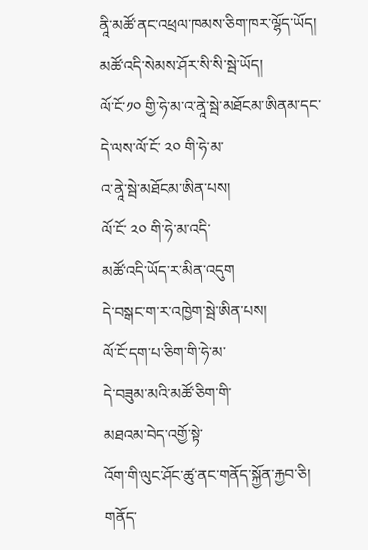ནཱི་མཚོ་ནང་འཕྲལ་ཁམས་ཅིག་ཁར་ལྷོད་ཡོད།
མཚོ་འདི་སེམས་ཤོར་སི་སི་སྦེ་ཡོད།
ལོ་ངོ་༡༠ གྱི་ཧེ་མ་འ་ནཱེ་སྦེ་མཐོངམ་ཨིནམ་དང་
དེ་ལས་ལོ་ངོ་ ༢༠ གི་ཧེ་མ་
འ་ནཱེ་སྦེ་མཐོངམ་ཨིན་པས།
ལོ་ངོ་ ༢༠ གི་ཧེ་མ་འདི་
མཚོ་འདི་ཡོད་ར་མིན་འདུག
དེ་བསྒང་ག་ར་འཁྱེག་སྦེ་ཨིན་པས།
ལོ་ངོ་དག་པ་ཅིག་གི་ཧེ་མ་
དེ་བཟུམ་མའི་མཚོ་ཅིག་གི་
མཐའམ་བེད་འགྱོ་སྟེ་
འོག་གི་ལུང་ཤོང་ཚུ་ནང་གནོད་སྐྱོན་རྐྱབ་ཅི།
གནོད་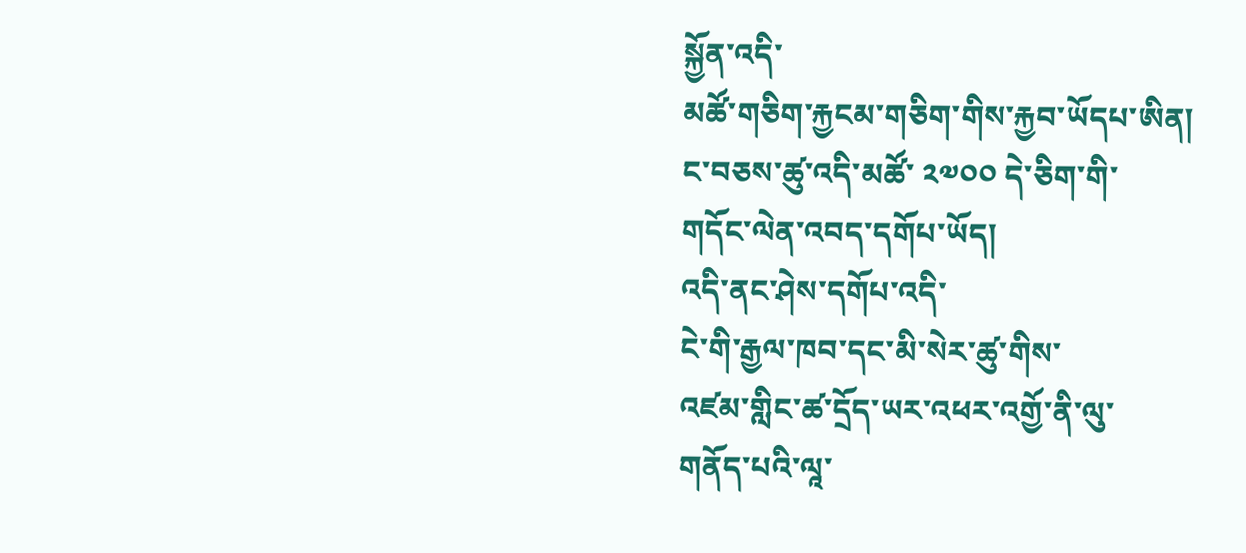སྐྱོན་འདི་
མཚོ་གཅིག་རྐྱངམ་གཅིག་གིས་རྐྱབ་ཡོདཔ་ཨིན།
ང་བཅས་ཚུ་འདི་མཚོ་ ༢༧༠༠ དེ་ཅིག་གི་
གདོང་ལེན་འབད་དགོཔ་ཡོད།
འདི་ནང་ཤེས་དགོཔ་འདི་
ངེ་གི་རྒྱལ་ཁབ་དང་མི་སེར་ཚུ་གིས་
འཛམ་གླིང་ཚ་དྲོད་ཡར་འཕར་འགྱོ་ནི་ལུ་
གནོད་པའི་ལཱ་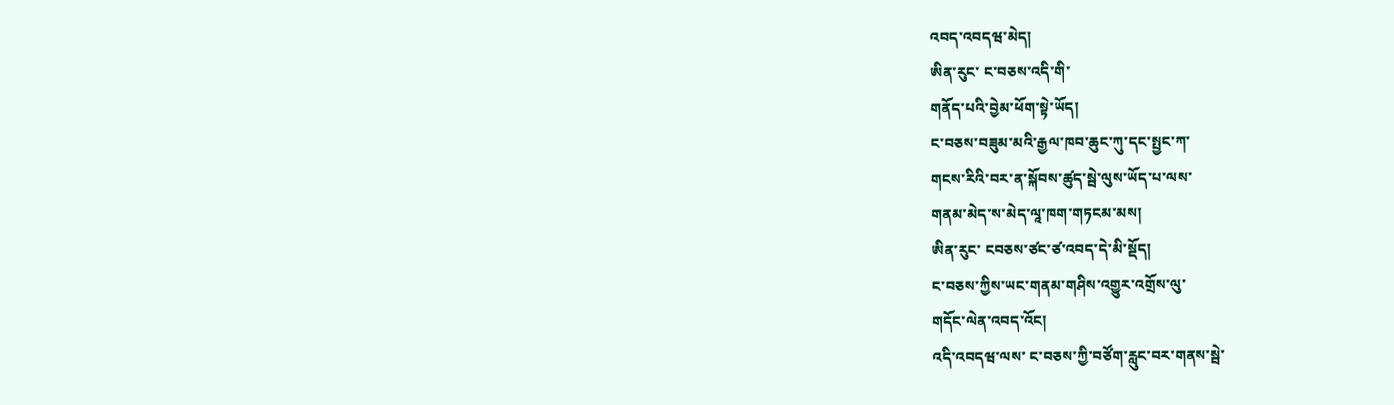འབད་འབདཝ་མེད།
ཨིན་རུང་ ང་བཅས་འདི་གི་
གནོད་པའི་བྱེམ་ཕོག་སྟེ་ཡོད།
ང་བཅས་བཟུམ་མའི་རྒྱལ་ཁབ་ཆུང་ཀུ་དང་སྤྱང་ཀ་
གངས་རིའི་བར་ན་སྐོབས་ཚུད་སྦེ་ལུས་ཡོད་པ་ལས་
གནམ་མེད་ས་མེད་ལཱ་ཁག་གཏངམ་མས།
ཨིན་རུང་ ངབཅས་ཙང་ཙ་འབད་དེ་མི་སྡོད།
ང་བཅས་ཀྱིས་ཡང་གནམ་གཤིས་འགྱུར་འགྲོས་ལུ་
གདོང་ལེན་འབད་འོང།
འདི་འབདཝ་ལས་ ང་བཅས་ཀྱི་བཙོག་རླུང་བར་གནས་སྦེ་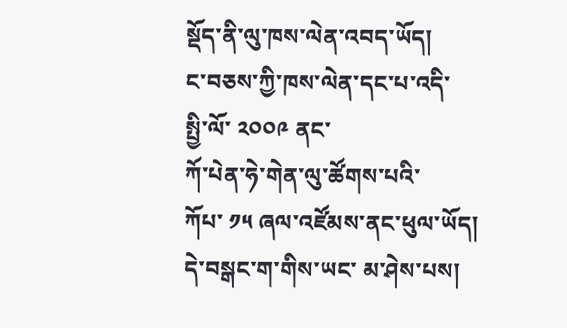སྡོད་ནི་ལུ་ཁས་ལེན་འབད་ཡོད།
ང་བཅས་ཀྱི་ཁས་ལེན་དང་པ་འདི་
སྤྱི་ལོ་ ༢༠༠༩ ནང་
ཀོ་པེན་ཧེ་གེན་ལུ་ཚོགས་པའི་
ཀོཔ་ ༡༥ ཞལ་འཛོམས་ནང་ཕུལ་ཡོད།
དེ་བསྒང་ག་གིས་ཡང་ མ་ཤེས་པས།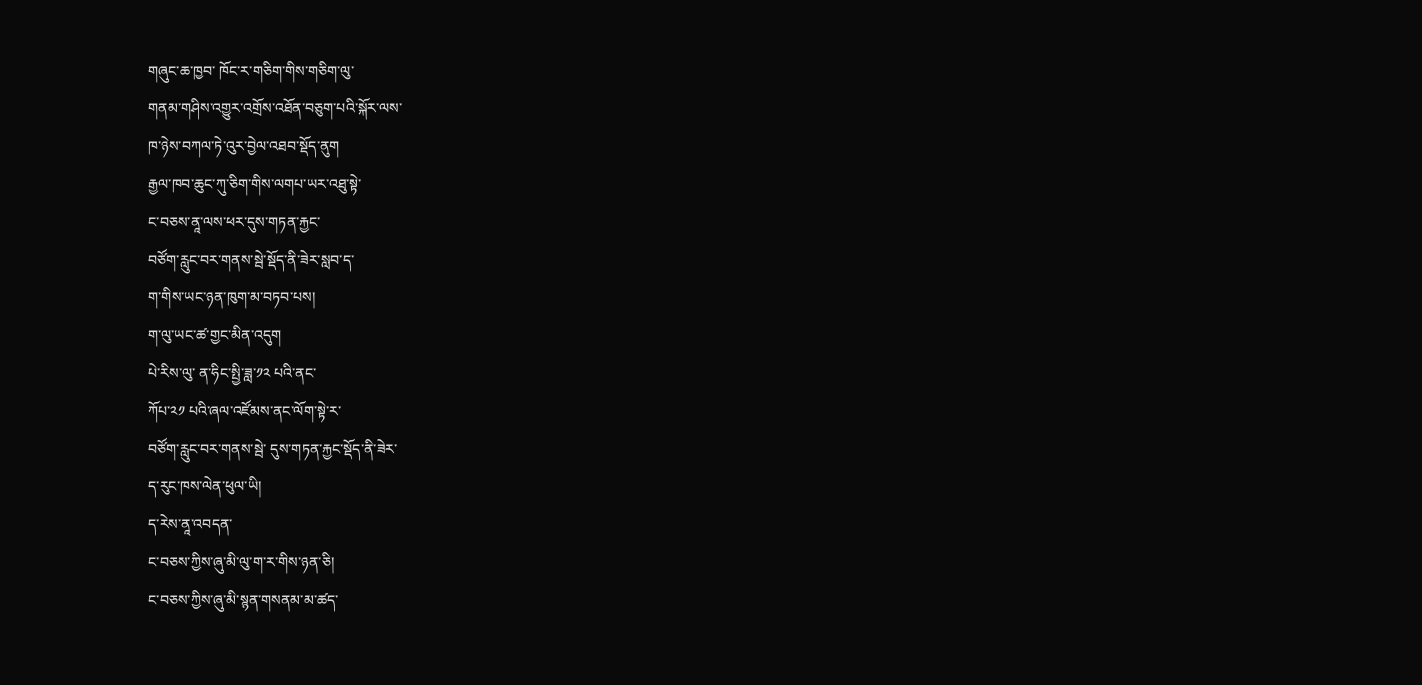གཞུང་ཆ་ཁྱབ་ ཁོང་ར་གཅིག་གིས་གཅིག་ལུ་
གནམ་གཤིས་འགྱུར་འགྲོས་འཐོན་བཅུག་པའི་སྐོར་ལས་
ཁ་ཉེས་བཀལ་ཏེ་འུར་བྱེལ་འཐབ་སྡོད་ནུག
རྒྱལ་ཁབ་ཆུང་ཀུ་ཅིག་གིས་ལགཔ་ཡར་འཐུ་སྟེ་
ང་བཅས་ནཱ་ལས་ཕར་དུས་གཏན་རྐྱང་
བཙོག་རླུང་བར་གནས་སྦེ་སྡོད་ནི་ཟེར་སླབ་ད་
ག་གིས་ཡང་ཉན་ཁུག་མ་བཏབ་པས།
ག་ལུ་ཡང་ཚ་གྱང་མིན་འདུག
པེ་རིས་ལུ་ ན་ཧིང་སྤྱི་ཟླ་༡༢ པའི་ནང་
ཀོཔ་༢༡ པའི་ཞལ་འཛོམས་ནང་ལོག་སྟེ་ར་
བཙོག་རླུང་བར་གནས་སྦེ་ དུས་གཏན་རྐྱང་སྡོད་ནི་ཟེར་
ད་རུང་ཁས་ལེན་ཕུལ་ཡི།
ད་རེས་ནཱ་འབདན་
ང་བཅས་ཀྱིས་ཞུ་མི་ལུ་ག་ར་གིས་ཉན་ཅི།
ང་བཅས་ཀྱིས་ཞུ་མི་སྙན་གསནམ་མ་ཚད་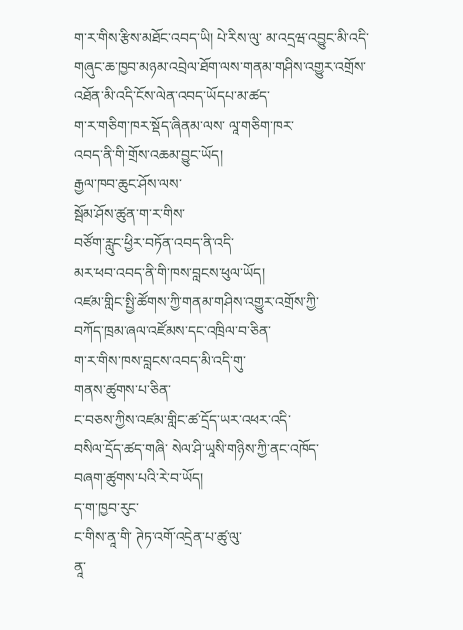ག་ར་གིས་རྩིས་མཐོང་འབད་ཡི། པེ་རིས་ལུ་ མ་འདྲཝ་འབྱུང་མི་འདི་
གཞུང་ཆ་ཁྱབ་མཉམ་འབྲེལ་ཐོག་ལས་གནམ་གཤིས་འགྱུར་འགྲོས་
འཐོན་མི་འདི་ངོས་ལེན་འབད་ཡོདཔ་མ་ཚད་
ག་ར་གཅིག་ཁར་སྡོད་ཞིནམ་ལས་ ལཱ་གཅིག་ཁར་
འབད་ནི་གི་གྲོས་འཆམ་བྱུང་ཡོད།
རྒྱལ་ཁབ་ཆུང་ཤོས་ལས་
སྦོམ་ཤོས་ཚུན་ག་ར་གིས་
བཙོག་རླུང་ཕྱིར་བཏོན་འབད་ནི་འདི་
མར་ཕབ་འབད་ནི་གི་ཁས་བླངས་ཕུལ་ཡོད།
འཛམ་གླིང་སྤྱི་ཚོགས་ཀྱི་གནམ་གཤིས་འགྱུར་འགྲོས་ཀྱི་
བཀོད་ཁྲམ་ཞལ་འཛོམས་དང་འཁྲིལ་བ་ཅིན་
ག་ར་གིས་ཁས་བླངས་འབད་མི་འདི་གུ་
གནས་ཚུགས་པ་ཅིན་
ང་བཅས་ཀྱིས་འཛམ་གླིང་ཚ་དྲོད་ཡར་འཕར་འདི་
བསིལ་དྲོད་ཚད་གཞི་ སེལ་ཤི་ཡཱསི་གཉིས་ཀྱི་ནང་འཁོད་
བཞག་ཚུགས་པའི་རེ་བ་ཡོད།
ད་ག་ཁྱབ་རུང་
ང་གིས་ནཱ་གི་ ཊེཏ་འགོ་འདྲེན་པ་ཚུ་ལུ་
ནཱ་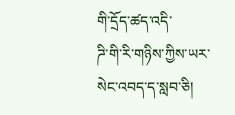གི་དྲོད་ཚད་འདི་
ཌི་གི་རི་གཉིས་ཀྱིས་ཡར་སེང་འབད་ད་སླབ་ཅི།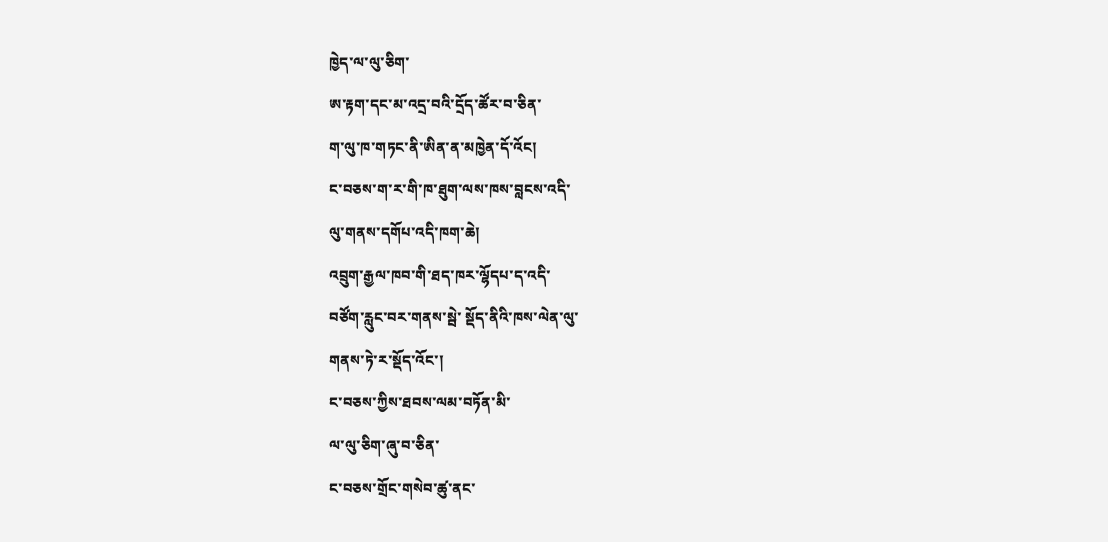ཁྱེད་ལ་ལུ་ཅིག་
ཨ་རྟག་དང་མ་འདྲ་བའི་དྲོད་ཚོར་བ་ཅིན་
ག་ལུ་ཁ་གཏང་ནི་ཨིན་ན་མཁྱེན་དོ་འོང།
ང་བཅས་ག་ར་གི་ཁ་ཐུག་ལས་ཁས་བླངས་འདི་
ལུ་གནས་དགོཔ་འདི་ཁག་ཆེ།
འབྲུག་རྒྱལ་ཁབ་གི་ཐད་ཁར་ལྷོདཔ་ད་འདི་
བཙོག་རླུང་བར་གནས་སྦེ་ སྡོད་ནིའི་ཁས་ལེན་ལུ་
གནས་ཏེ་ར་སྡོད་འོང་།
ང་བཅས་ཀྱིས་ཐབས་ལམ་བཏོན་མི་
ལ་ལུ་ཅིག་ཞུ་བ་ཅིན་
ང་བཅས་གྲོང་གསེབ་ཚུ་ནང་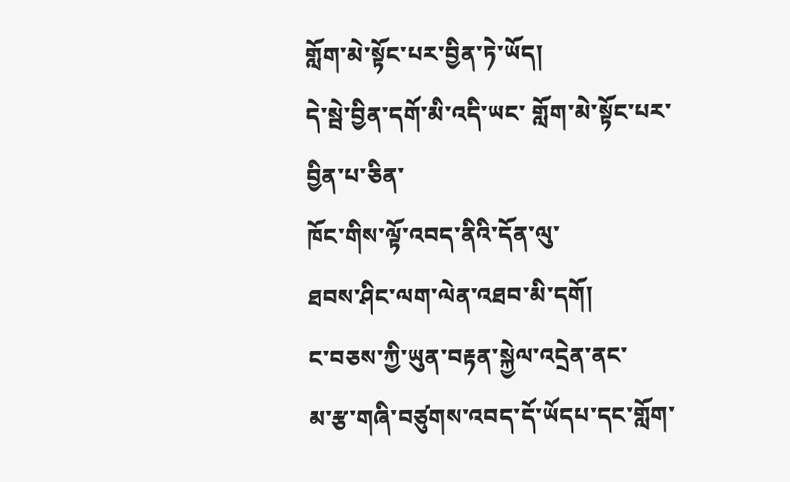གློག་མེ་སྟོང་པར་བྱིན་ཏེ་ཡོད།
དེ་སྦེ་བྱིན་དགོ་མི་འདི་ཡང་ གློག་མེ་སྟོང་པར་བྱིན་པ་ཅིན་
ཁོང་གིས་ལྟོ་འབད་ནིའི་དོན་ལུ་
ཐབས་ཤིང་ལག་ལེན་འཐབ་མི་དགོ།
ང་བཅས་ཀྱི་ཡུན་བརྟན་སྐྱེལ་འདྲེན་ནང་
མ་རྩ་གཞི་བཙུགས་འབད་དོ་ཡོདཔ་དང་གློག་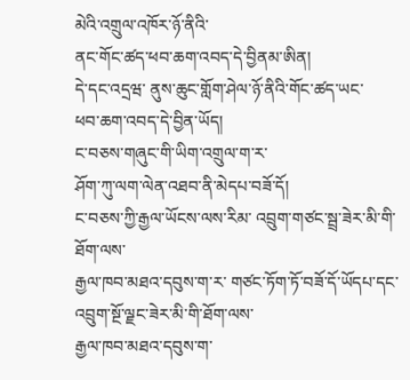མེའི་འགྲུལ་འཁོར་ཉོ་ནིའི་
ནང་གོང་ཚད་ཕབ་ཆག་འབད་དེ་བྱིནམ་ཨིན།
དེ་དང་འདྲཝ་ ནུས་ཆུང་གློག་ཤེལ་ཉོ་ནིའི་གོང་ཚད་ཡང་
ཕབ་ཆག་འབད་དེ་བྱིན་ཡོད།
ང་བཅས་གཞུང་གི་ཡིག་འགྲུལ་ག་ར་
ཤོག་ཀུ་ལག་ལེན་འཐབ་ནི་མེདཔ་བཟོ་དོ།
ང་བཅས་ཀྱི་རྒྱལ་ཡོངས་ལས་རིམ་ འབྲུག་གཙང་སྦྲ་ཟེར་མི་གི་ཐོག་ལས་
རྒྱལ་ཁབ་མཐའ་དབུས་ག་ར་ གཙང་ཏོག་ཏོ་བཟོ་དོ་ཡོདཔ་དང་
འབྲུག་སྔོ་ལྗང་ཟེར་མི་གི་ཐོག་ལས་
རྒྱལ་ཁབ་མཐའ་དབུས་ག་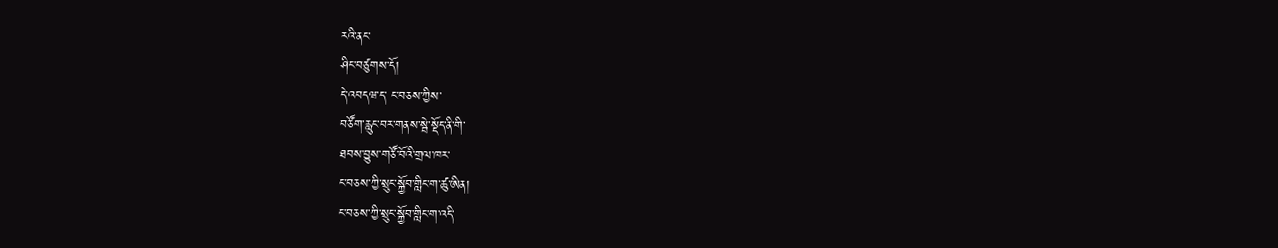རའི་ནང་
ཤིང་བཙུགས་དོ།
དེ་འབདཝ་ད་ ང་བཅས་ཀྱིས་
བཙོག་རླུང་བར་གནས་སྦེ་སྡོད་ནི་གི་
ཐབས་བྱུས་གཙོ་བོའི་གྲལ་ཁར་
ང་བཅས་ཀྱི་སྲུང་སྐྱོབ་གླིང་ག་ཚུ་ཨིན།
ང་བཅས་ཀྱི་སྲུང་སྐྱོབ་གླིང་ག་འདི་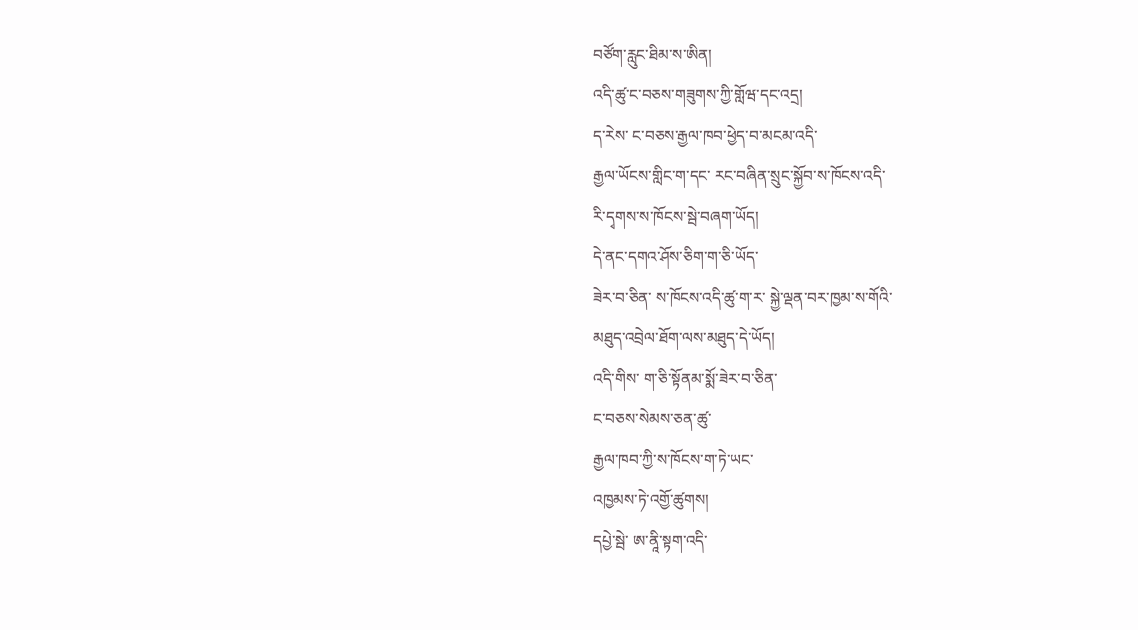བཙོག་རླུང་ཐིམ་ས་ཨིན།
འདི་ཚུ་ང་བཅས་གཟུགས་ཀྱི་གློཝ་དང་འདྲ།
ད་རེས་ ང་བཅས་རྒྱལ་ཁབ་ཕྱེད་བ་མངམ་འདི་
རྒྱལ་ཡོངས་གླིང་ག་དང་ རང་བཞིན་སྲུང་སྐྱོབ་ས་ཁོངས་འདི་
རི་དྭགས་ས་ཁོངས་སྦེ་བཞག་ཡོད།
དེ་ནང་དགའ་ཤོས་ཅིག་ག་ཅི་ཡོད་
ཟེར་བ་ཅིན་ ས་ཁོངས་འདི་ཚུ་ག་ར་ སྐྱེ་ལྡན་བར་ཁྱམ་ས་གོའི་
མཐུད་འབྲེལ་ཐོག་ལས་མཐུད་དེ་ཡོད།
འདི་གིས་ ག་ཅི་སྟོནམ་སྨོ་ཟེར་བ་ཅིན་
ང་བཅས་སེམས་ཅན་ཚུ་
རྒྱལ་ཁབ་ཀྱི་ས་ཁོངས་ག་ཏེ་ཡང་
འཁྱམས་ཏེ་འགྱོ་ཚུགས།
དཔྱེ་སྦེ་ ཨ་ནཱི་སྟག་འདི་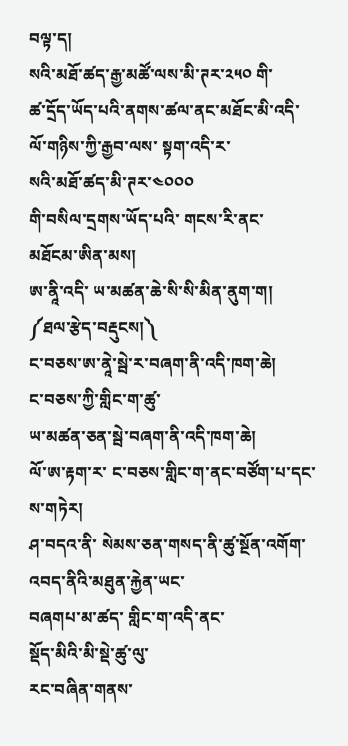བལྟ་ད།
སའི་མཐོ་ཚད་རྒྱ་མཚོ་ལས་མི་ཊར་༢༥༠ གི་
ཚ་དྲོད་ཡོད་པའི་ནགས་ཚལ་ནང་མཐོང་མི་འདི་
ལོ་གཉིས་ཀྱི་རྒྱབ་ལས་ སྟག་འདི་ར་
སའི་མཐོ་ཚད་མི་ཊར་༤༠༠༠
གི་བསིལ་དྲགས་ཡོད་པའི་ གངས་རི་ནང་
མཐོངམ་ཨིན་མས།
ཨ་ནཱི་འདི་ ཡ་མཚན་ཆེ་སི་སི་མིན་ནུག་ག།
༼ཐལ་རྩེད་བརྡུངས།༽
ང་བཅས་ཨ་ནཱེ་སྦེ་ར་བཞག་ནི་འདི་ཁག་ཆེ།
ང་བཅས་ཀྱི་གླིང་ག་ཚུ་
ཡ་མཚན་ཅན་སྦེ་བཞག་ནི་འདི་ཁག་ཆེ།
ལོ་ཨ་རྟག་ར་ ང་བཅས་གླིང་ག་ནང་བཙོག་པ་དང་ ས་གཏེར།
ཤ་བདའ་ནི་ སེམས་ཅན་གསད་ནི་ཚུ་སྔོན་འགོག་འབད་ནིའི་མཐུན་རྐྱེན་ཡང་
བཞགཔ་མ་ཚད་ གླིང་ག་འདི་ནང་
སྡོད་མིའི་མི་སྡེ་ཚུ་ལུ་
རང་བཞིན་གནས་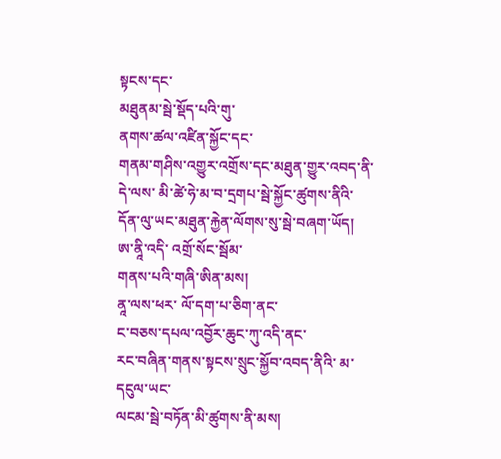སྟངས་དང་
མཐུནམ་སྦེ་སྡོད་པའི་གུ་
ནགས་ཚལ་འཛིན་སྐྱོང་དང་
གནམ་གཤིས་འགྱུར་འགྲོས་དང་མཐུན་གྱུར་འབད་ནི་
དེ་ལས་ མི་ཚེ་ཧེ་མ་བ་དྲགཔ་སྦེ་སྐྱོང་ཚུགས་ནིའི་
དོན་ལུ་ཡང་མཐུན་རྐྱེན་ལོགས་སུ་སྦེ་བཞག་ཡོད།
ཨ་ནཱི་འདི་ འགྲོ་སོང་སྦོམ་
གནས་པའི་གཞི་ཨིན་མས།
ནཱ་ལས་ཕར་ ལོ་དག་པ་ཅིག་ནང་
ང་བཅས་དཔལ་འབྱོར་ཆུང་ཀུ་འདི་ནང་
རང་བཞིན་གནས་སྟངས་སྲུང་སྐྱོབ་འབད་ནིའི་ མ་དངུལ་ཡང་
ལངམ་སྦེ་བཏོན་མི་ཚུགས་ནི་མས།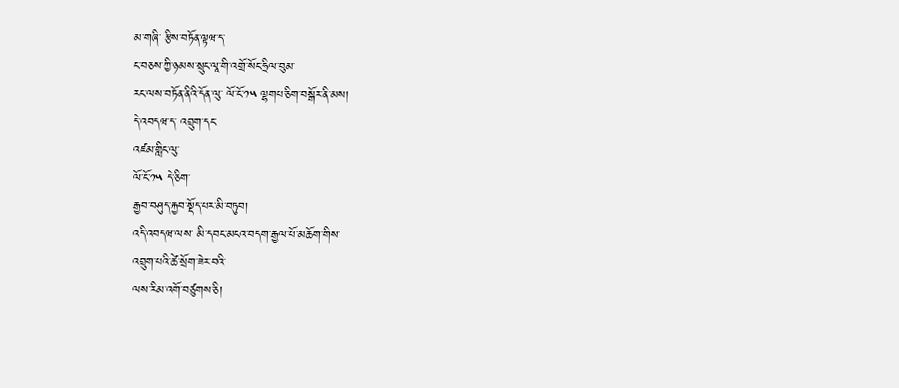མ་གཞི་ རྩིས་བཏོན་ལྟཝ་ད་
ང་བཅས་ཀྱི་ཉམས་སྲུང་ལཱ་གི་འགྲོ་སོང་ཧྲིལ་བུམ་
རང་ལས་བཏོན་ནིའི་དོན་ལུ་ ལོ་ངོ་༡༥ ལྷགཔ་ཅིག་བསྒོར་ནི་མས།
དེ་འབདཝ་ད་ འབྲུག་དང་
འཛམ་གླིང་ལུ་
ལོ་ངོ་༡༥ དེ་ཅིག་
རྒྱབ་བཤུད་རྐྱབ་སྡོད་པར་མི་བཏུབ།
འདི་འབདཝ་ལས་ མི་དབང་མངའ་བདག་རྒྱལ་པོ་མཆོག་གིས་
འབྲུག་པའི་ཚེ་སྲོག་ཟེར་བའི་
ལས་རིམ་འགོ་བཙུགས་ཅི།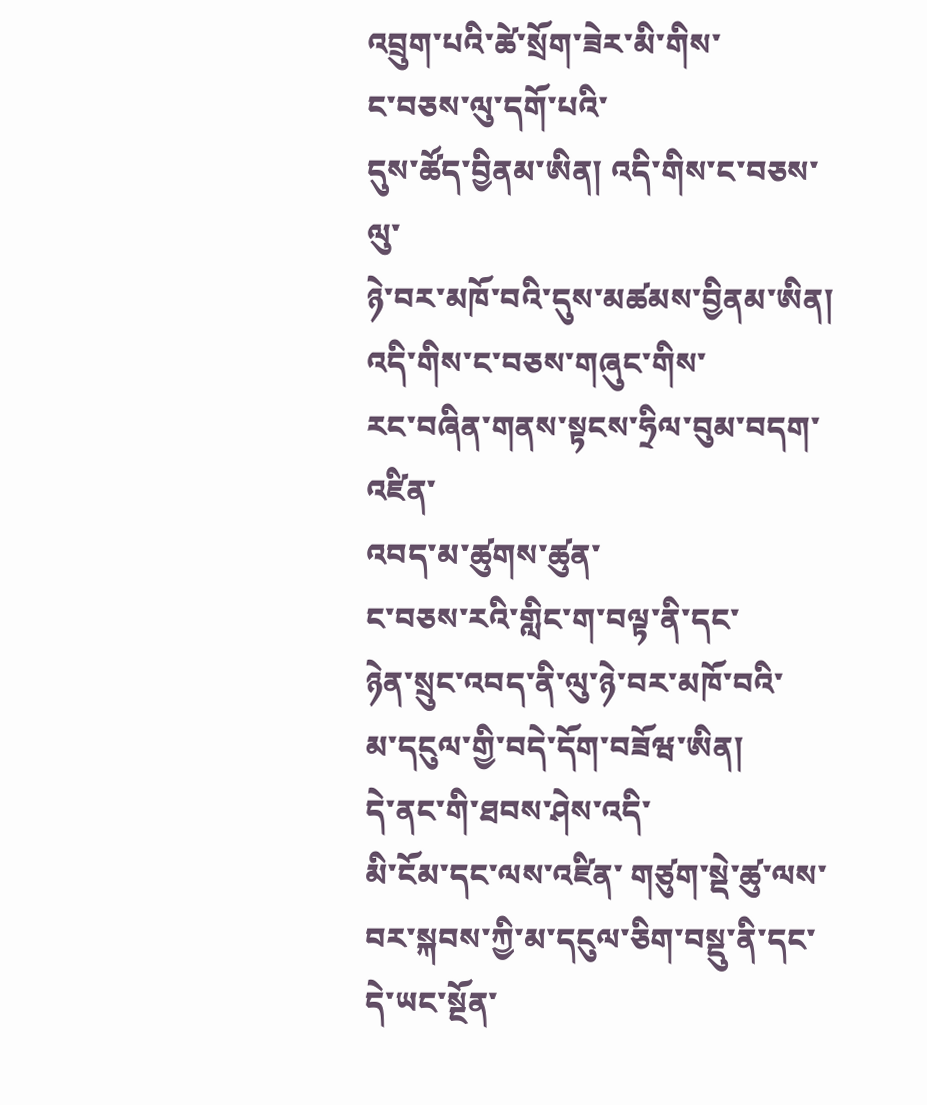འབྲུག་པའི་ཚེ་སྲོག་ཟེར་མི་གིས་
ང་བཅས་ལུ་དགོ་པའི་
དུས་ཚོད་བྱིནམ་ཨིན། འདི་གིས་ང་བཅས་ལུ་
ཉེ་བར་མཁོ་བའི་དུས་མཚམས་བྱིནམ་ཨིན།
འདི་གིས་ང་བཅས་གཞུང་གིས་
རང་བཞིན་གནས་སྟངས་ཧྲིལ་བུམ་བདག་འཛིན་
འབད་མ་ཚུགས་ཚུན་
ང་བཅས་རའི་གླིང་ག་བལྟ་ནི་དང་
ཉེན་སྲུང་འབད་ནི་ལུ་ཉེ་བར་མཁོ་བའི་
མ་དངུལ་གྱི་བདེ་དོག་བཟོཝ་ཨིན།
དེ་ནང་གི་ཐབས་ཤེས་འདི་
མི་ངོམ་དང་ལས་འཛིན་ གཙུག་སྡེ་ཚུ་ལས་
བར་སྐབས་ཀྱི་མ་དངུལ་ཅིག་བསྡུ་ནི་དང་
དེ་ཡང་སྔོན་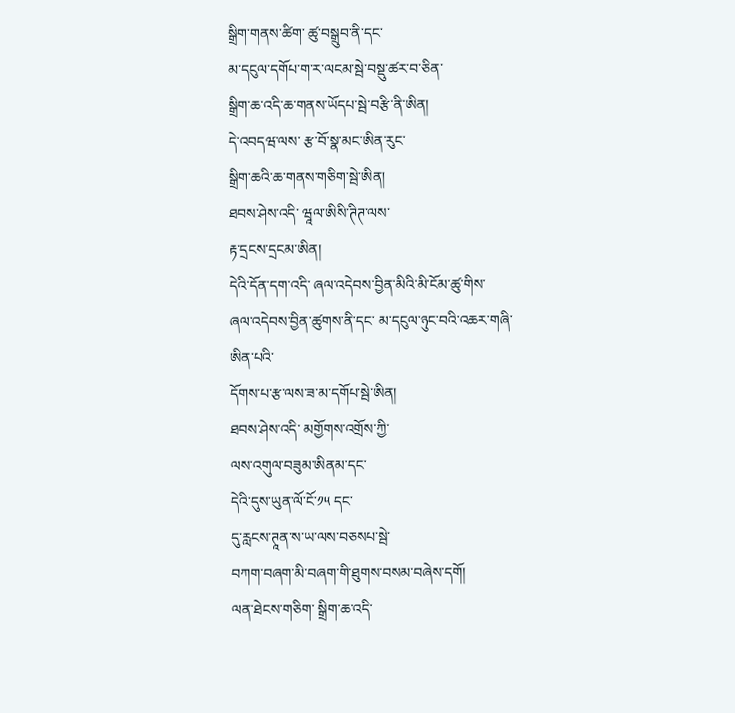སྒྲིག་གནས་ཚིག་ ཚུ་བསྒྲུབ་ནི་དང་
མ་དངུལ་དགོཔ་ག་ར་ལངམ་སྦེ་བསྡུ་ཚར་བ་ཅིན་
སྒྲིག་ཆ་འདི་ཆ་གནས་ཡོདཔ་སྦེ་བརྩི་ནི་ཨིན།
དེ་འབདཝ་ལས་ རྩ་བོ་སྣ་མང་ཨིན་རུང་
སྒྲིག་ཆའི་ཆ་གནས་གཅིག་སྦེ་ཨིན།
ཐབས་ཤེས་འདི་ ཝཱལ་ཨིསི་ཊིཊ་ལས་
རྟ་དྲངས་དྲངམ་ཨིན།
དེའི་དོན་དག་འདི་ ཞལ་འདེབས་བྱིན་མིའི་མི་ངོམ་ཚུ་གིས་
ཞལ་འདེབས་བྱིན་ཚུགས་ནི་དང་ མ་དངུལ་ཉུང་བའི་འཆར་གཞི་ཨིན་པའི་
དོགས་པ་རྩ་ལས་ཟ་མ་དགོཔ་སྦེ་ཨིན།
ཐབས་ཤེས་འདི་ མགྱོགས་འགྲོས་ཀྱི་
ལས་འགུལ་བཟུམ་ཨིནམ་དང་
དེའི་དུས་ཡུན་ལོ་ངོ་༡༥ དང་
དུ་རླངས་ཊཱན་ས་ཡ་ལས་བཅསཔ་སྦེ་
བཀག་བཞག་མི་བཞག་གི་ཐུགས་བསམ་བཞེས་དགོ།
ལན་ཐེངས་གཅིག་ སྒྲིག་ཆ་འདི་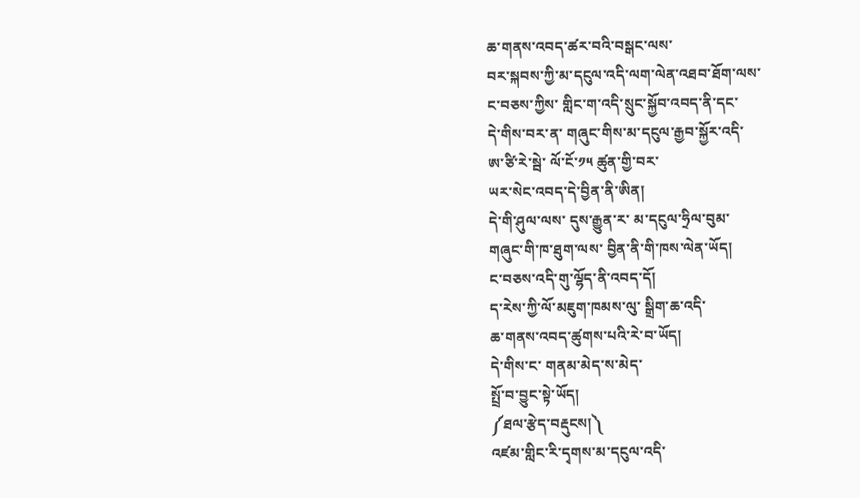ཆ་གནས་འབད་ཚར་བའི་བསྒང་ལས་
བར་སྐབས་ཀྱི་མ་དངུལ་འདི་ལག་ལེན་འཐབ་ཐོག་ལས་
ང་བཅས་ཀྱིས་ གླིང་ག་འདི་སྲུང་སྐྱོབ་འབད་ནི་དང་
དེ་གིས་བར་ན་ གཞུང་གིས་མ་དངུལ་རྒྱབ་སྐྱོར་འདི་
ཨ་ཙི་རེ་སྦེ་ ལོ་ངོ་༡༥ ཚུན་གྱི་བར་
ཡར་སེང་འབད་དེ་བྱིན་ནི་ཨིན།
དེ་གི་ཤུལ་ལས་ དུས་རྒྱུན་ར་ མ་དངུལ་ཧྲིལ་བུམ་
གཞུང་གི་ཁ་ཐུག་ལས་ བྱིན་ནི་གི་ཁས་ལེན་ཡོད།
ང་བཅས་འདི་གུ་ལྷོད་ནི་འབད་དོ།
ད་རེས་ཀྱི་ལོ་མཇུག་ཁམས་ལུ་ སྒྲིག་ཆ་འདི་
ཆ་གནས་འབད་ཚུགས་པའི་རེ་བ་ཡོད།
དེ་གིས་ང་ གནམ་མེད་ས་མེད་
སྤྲོ་བ་བྱུང་སྟེ་ཡོད།
༼ཐལ་རྩེད་བརྡུངས།༽
འཛམ་གླིང་རི་དྭགས་མ་དངུལ་འདི་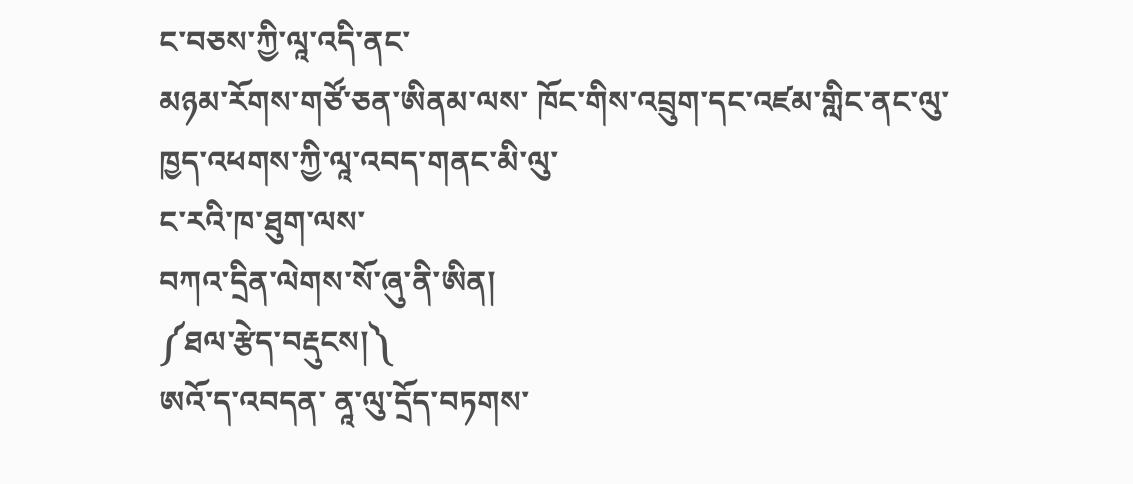ང་བཅས་ཀྱི་ལཱ་འདི་ནང་
མཉམ་རོགས་གཙོ་ཅན་ཨིནམ་ལས་ ཁོང་གིས་འབྲུག་དང་འཛམ་གླིང་ནང་ལུ་
ཁྱད་འཕགས་ཀྱི་ལཱ་འབད་གནང་མི་ལུ་
ང་རའི་ཁ་ཐུག་ལས་
བཀའ་དྲིན་ལེགས་སོ་ཞུ་ནི་ཨིན།
༼ཐལ་རྩེད་བརྡུངས།༽
ཨའོ་ད་འབདན་ ནཱ་ལུ་དྲོད་བཏགས་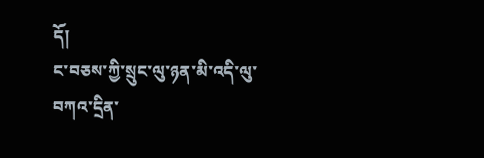དོ།
ང་བཅས་ཀྱི་སྲུང་ལུ་ཉན་མི་འདི་ལུ་
བཀའ་དྲིན་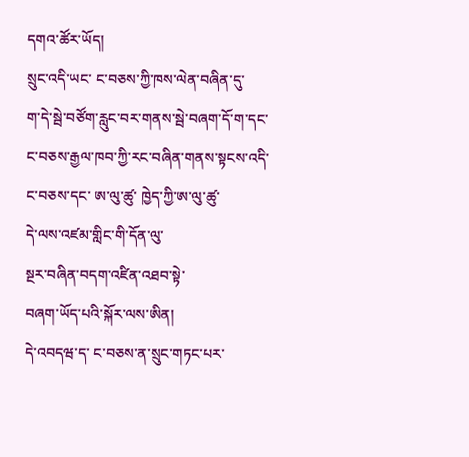དགའ་ཚོར་ཡོད།
སྲུང་འདི་ཡང་ ང་བཅས་ཀྱི་ཁས་ལེན་བཞིན་དུ་
ག་དེ་སྦེ་བཙོག་རླུང་བར་གནས་སྦེ་བཞག་དོ་ག་དང་
ང་བཅས་རྒྱལ་ཁབ་ཀྱི་རང་བཞིན་གནས་སྟངས་འདི་
ང་བཅས་དང་ ཨ་ལུ་ཚུ་ ཁྱེད་ཀྱི་ཨ་ལུ་ཚུ་
དེ་ལས་འཛམ་གླིང་གི་དོན་ལུ་
སྔར་བཞིན་བདག་འཛིན་འཐབ་སྟེ་
བཞག་ཡོད་པའི་སྐོར་ལས་ཨིན།
དེ་འབདཝ་ད་ ང་བཅས་ན་སྲུང་གཏང་པར་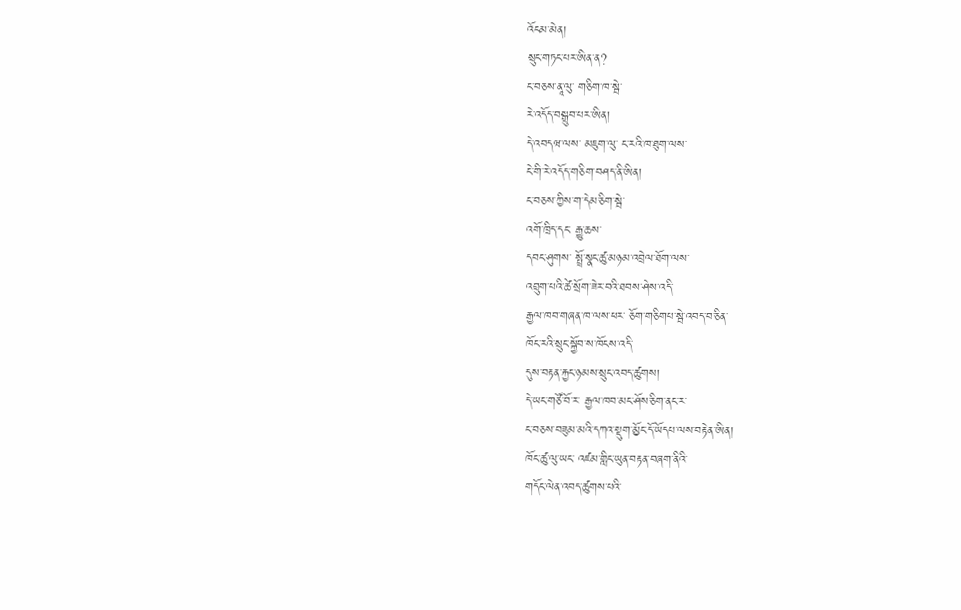འོངམ་མེན།
སྲུང་གཏང་པར་ཨིན་ན?
ང་བཅས་ནཱ་ལུ་ གཅིག་ཁ་སྦེ་
རེ་འདོད་བསྒྲུབ་པར་ཨིན།
དེ་འབདཝ་ལས་ མཇུག་ལུ་ ང་རའི་ཁ་ཐུག་ལས་
ངེ་གི་རེ་འདོད་གཅིག་བཤད་ནི་ཨིན།
ང་བཅས་ཀྱིས་ག་དེམ་ཅིག་སྦེ་
འགོ་ཁྲིད་དང་ རྒྱུ་ཆས་
དབང་ཤུགས་ སྤྲོ་སྣང་ཚུ་མཉམ་འབྲེལ་ཐོག་ལས་
འབྲུག་པའི་ཚེ་སྲོག་ཟེར་བའི་ཐབས་ཤེས་འདི་
རྒྱལ་ཁབ་གཞན་ཁ་ལས་ཕར་ ཅོག་གཅིགཔ་སྦེ་འབད་བ་ཅིན་
ཁོང་རའི་སྲུང་སྐྱོབ་ས་ཁོངས་འདི་
དུས་བརྟན་རྐྱང་ཉམས་སྲུང་འབད་ཚུགས།
དེ་ཡང་གཙོ་བོ་ར་ རྒྱལ་ཁབ་མང་ཤོས་ཅིག་ནང་ར་
ང་བཅས་བཟུམ་མའི་དཀའ་སྡུག་མྱོང་དོ་ཡོདཔ་ལས་བརྟེན་ཨིན།
ཁོང་ཚུ་ལུ་ཡང་ འཛམ་གླིང་ཡུན་བརྟན་བཞག་ནིའི་
གདོང་ལེན་འབད་ཚུགས་པའི་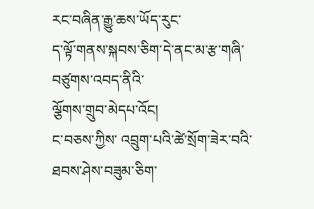རང་བཞིན་རྒྱུ་ཆས་ཡོད་རུང་
ད་ལྟོ་གནས་སྐབས་ཅིག་དེ་ནང་མ་རྩ་གཞི་བཙུགས་འབད་ནིའི་
ལྕོགས་གྲུབ་མེདཔ་འོང།
ང་བཅས་ཀྱིས་ འབྲུག་པའི་ཚེ་སྲོག་ཟེར་བའི་
ཐབས་ཤེས་བཟུམ་ཅིག་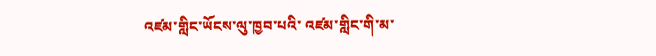འཛམ་གླིང་ཡོངས་ལུ་ཁྱབ་པའི་ འཛམ་གླིང་གི་མ་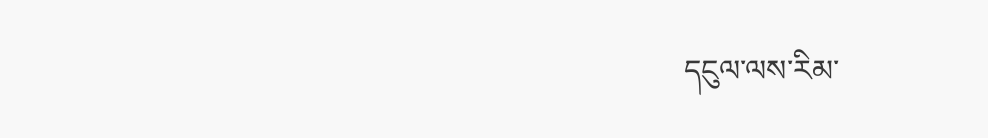དངུལ་ལས་རིམ་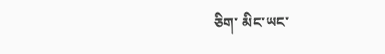ཅིག་ མིང་ཡང་